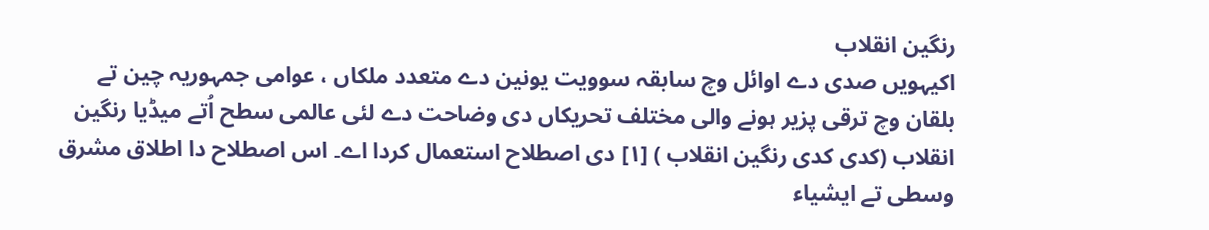رنگین انقلاب
اکیہويں صدی دے اوائل وچ سابقہ سوویت یونین دے متعدد ملکاں ، عوامی جمہوریہ چین تے بلقان وچ ترقی پزیر ہونے والی مختلف تحریکاں دی وضاحت دے لئی عالمی سطح اُتے میڈیا رنگین انقلاب (کدی کدی رنگین انقلاب ) [۱] دی اصطلاح استعمال کردا اے۔ اس اصطلاح دا اطلاق مشرق وسطی تے ایشیاء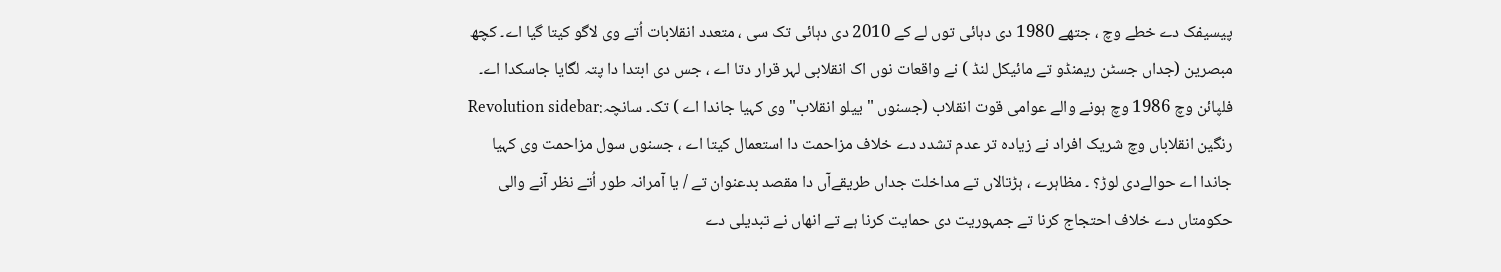پیسیفک دے خطے وچ ، جتھے 1980 دی دہائی توں لے کے 2010 دی دہائی تک سی ، متعدد انقلابات اُتے وی لاگو کيتا گیا اے۔ کچھ مبصرین (جداں جسٹن ریمنڈو تے مائیکل لنڈ ) نے واقعات نوں اک انقلابی لہر قرار دتا اے ، جس دی ابتدا دا پتہ لگایا جاسکدا اے۔ فلپائن وچ 1986 وچ ہونے والے عوامی قوت انقلاب (جسنوں "ییلو انقلاب" وی کہیا جاندا اے ) تک۔ سانچہ:Revolution sidebar
رنگین انقلاباں وچ شریک افراد نے زیادہ تر عدم تشدد دے خلاف مزاحمت دا استعمال کيتا اے ، جسنوں سول مزاحمت وی کہیا جاندا اے حوالےدی لوڑ؟ ۔ مظاہرے ، ہڑتالاں تے مداخلت جداں طریقےآں دا مقصد بدعنوان تے / یا آمرانہ طور اُتے نظر آنے والی حکومتاں دے خلاف احتجاج کرنا تے جمہوریت دی حمایت کرنا ہے تے انھاں نے تبدیلی دے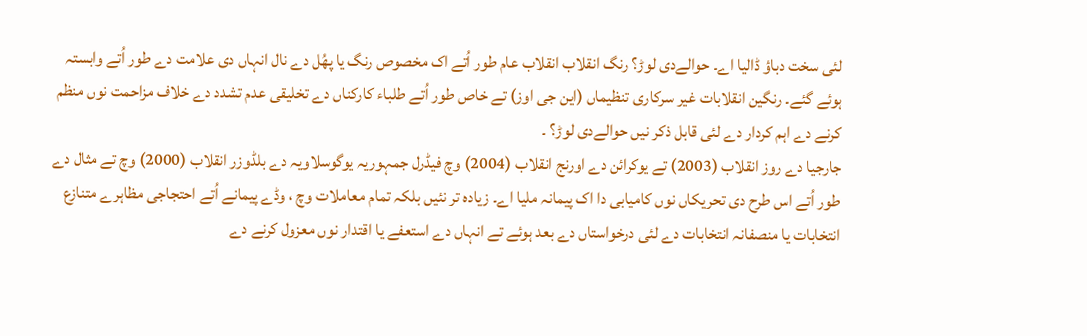لئی سخت دباؤ ڈالیا اے۔ حوالےدی لوڑ؟ رنگ انقلاب انقلاب عام طور اُتے اک مخصوص رنگ یا پھُل دے نال انہاں دی علامت دے طور اُتے وابستہ ہوئے گئے۔ رنگین انقلابات غیر سرکاری تنظیماں (این جی اوز) تے خاص طور اُتے طلباء کارکناں دے تخلیقی عدم تشدد دے خلاف مزاحمت نوں منظم کرنے دے اہم کردار دے لئی قابل ذکر نيں حوالےدی لوڑ؟ ۔
جارجیا دے روز انقلاب (2003) تے یوکرائن دے اورنج انقلاب (2004) وچ فیڈرل جمہوریہ یوگوسلاویہ دے بلڈوزر انقلاب (2000) وچ تے مثال دے طور اُتے اس طرح دی تحریکاں نوں کامیابی دا اک پیمانہ ملیا اے۔ زیادہ تر نئيں بلکہ تمام معاملات وچ ، وڈے پیمانے اُتے احتجاجی مظاہرے متنازع انتخابات یا منصفانہ انتخابات دے لئی درخواستاں دے بعد ہوئے تے انہاں دے استعفے یا اقتدار نوں معزول کرنے دے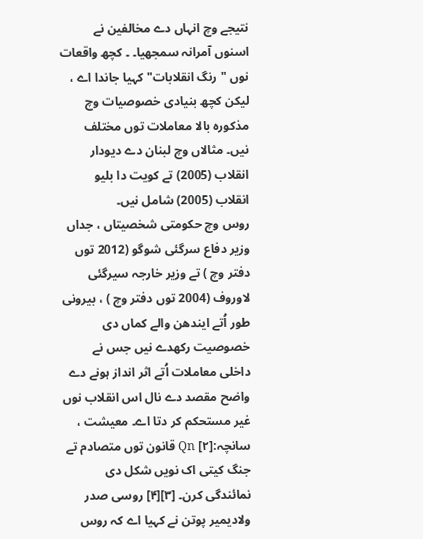نتیجے وچ انہاں دے مخالفین نے اسنوں آمرانہ سمجھیا۔ ۔ کچھ واقعات نوں "رنگ انقلابات" کہیا جاندا اے ، لیکن کچھ بنیادی خصوصیات وچ مذکورہ بالا معاملات توں مختلف نيں۔ مثالاں وچ لبنان دے دیودار انقلاب (2005) تے کویت دا بلیو انقلاب (2005) شامل نيں۔
روس وچ حکومتی شخصیتاں ، جداں وزیر دفاع سرگئی شوگو (2012 توں دفتر وچ ) تے وزیر خارجہ سیرگئی لاوروف (2004 توں دفتر وچ ) ، بیرونی طور اُتے ایندھن والے کماں دی خصوصیت رکھدے نيں جس نے داخلی معاملات اُتے اثر انداز ہونے دے واضح مقصد دے نال اس انقلاب نوں غیر مستحکم کر دتا اے۔ معیشت ، سانچہ:Qn [۲] قانون توں متصادم تے جنگ کيتی اک نويں شکل دی نمائندگی کرن۔ [۳][۴] روسی صدر ولادیمیر پوتن نے کہیا اے کہ روس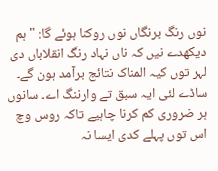نوں رنگ برنگاں نوں روکنا ہوئے گا: "ہم دیکھدے نيں کہ ناں نہاد رنگ انقلاباں دی لہر توں کيہ المناک نتائج برآمد ہون گے۔ ساڈے لئی ایہ سبق تے وارننگ اے۔ سانوں ہر ضروری کم کرنا چاہیے تاکہ روس وچ اس توں پہلے کدی ایسا نہ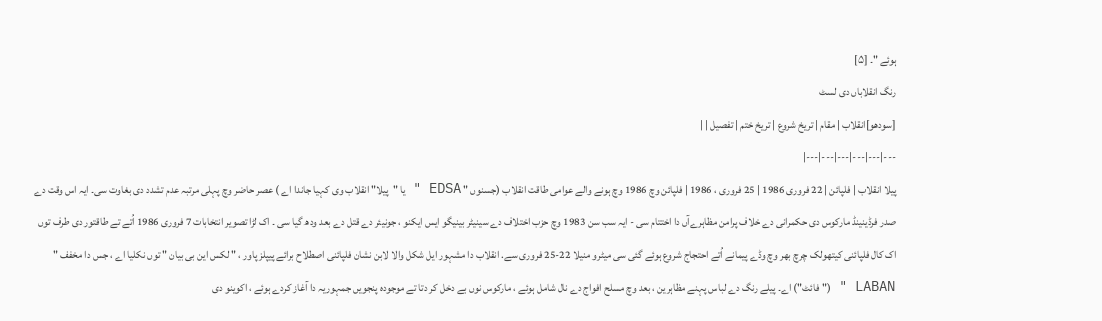ہوئے "۔ [۵]
رنگ انقلاباں دی لسٹ
[سودھو]انقلاب | مقام | تریخ شروع | تریخ ختم | تفصیل | |
---|---|---|---|---|---|
پیلا انقلاب | فلپائن | 22 فروری 1986 | 25 فروری ، 1986 | فلپائن وچ 1986 وچ ہونے والے عوامی طاقت انقلاب (جسنوں " EDSA " یا "پیلا" انقلاب وی کہیا جاندا اے ) عصر حاضر وچ پہلی مرتبہ عدم تشدد دی بغاوت سی۔ ایہ اس وقت دے صدر فرڈینینڈ مارکوس دی حکمرانی دے خلاف پرامن مظاہرےآں دا اختتام سی - ایہ سب سن 1983 وچ حزب اختلاف دے سینیٹر بینیگو ایس ایکنو ، جونیئر دے قتل دے بعد ودھ گیا سی ۔ اک لڑا تصویر انتخابات 7 فروری 1986 اُتے تے طاقتور دی طرف توں اک کال فلپائنی کیتھولک چرچ بھر وچ وڈے پیمانے اُتے احتجاج شروع ہوئے گئی سی میٹرو منیلا 22-25 فروری سے. انقلاب دا مشہور ایل شکل والا لابن نشان فلپائنی اصطلاح برائے پیپلز پاور ، " لکس این بی بیان " توں نکلیا اے ، جس دا مخفف " LABAN " ("فائٹ") اے۔ پیلے رنگ دے لباس پہنے مظاہرین ، بعد وچ مسلح افواج دے نال شامل ہوئے ، مارکوس نوں بے دخل کر دتا تے موجودہ پنجويں جمہوریہ دا آغاز کردے ہوئے ، اکوینو دی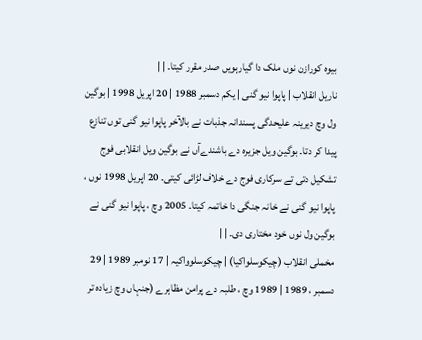بیوہ کورازن نوں ملک دا گیارہويں صدر مقرر کيتا۔ | |
ناریل انقلاب | پاپوا نیو گنی | یکم دسمبر 1988 | 20 اپریل 1998 | بوگین ول وچ دیرینہ علیحدگی پسندانہ جذبات نے بالآخر پاپوا نیو گنی توں تنازع پیدا کر دتا۔ بوگین ویل جزیرہ دے باشندےآں نے بوگین ویل انقلابی فوج تشکیل دتی تے سرکاری فوج دے خلاف لڑائی کيتی۔ 20 اپریل 1998 نوں ، پاپوا نیو گنی نے خانہ جنگی دا خاتمہ کيتا۔ 2005 وچ ، پاپوا نیو گنی نے بوگین ول نوں خود مختاری دی۔ | |
مخملی انقلاب (چیکوسلواکیا) | چیکوسلوواکیہ | 17 نومبر 1989 | 29 دسمبر ، 1989 | 1989 وچ ، طلبہ دے پرامن مظاہرے (جنہاں وچ زیادہ تر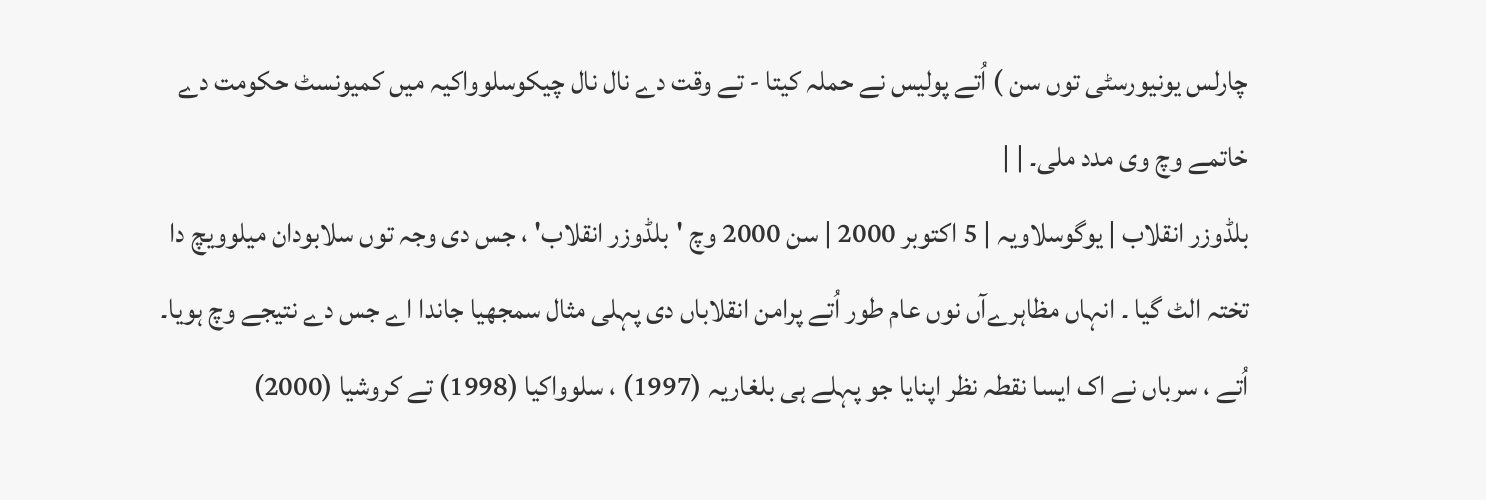چارلس یونیورسٹی توں سن ) اُتے پولیس نے حملہ کيتا - تے وقت دے نال نال چیکوسلوواکیہ ميں کمیونسٹ حکومت دے خاتمے وچ وی مدد ملی۔ | |
بلڈوزر انقلاب | یوگوسلاویہ | 5 اکتوبر 2000 | سن 2000 وچ 'بلڈوزر انقلاب' ، جس دی وجہ توں سلابودان میلوویچ دا تختہ الٹ گیا ۔ انہاں مظاہرےآں نوں عام طور اُتے پرامن انقلاباں دی پہلی مثال سمجھیا جاندا اے جس دے نتیجے وچ ہويا۔ اُتے ، سرباں نے اک ایسا نقطہ نظر اپنایا جو پہلے ہی بلغاریہ (1997) ، سلوواکیا (1998) تے کروشیا (2000)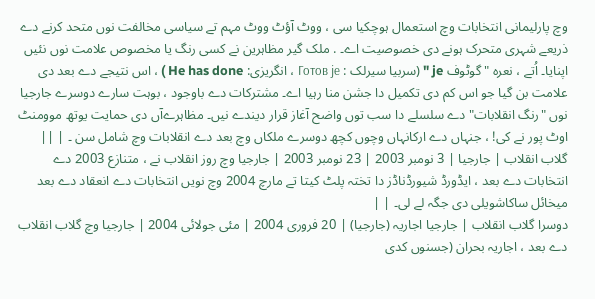وچ پارلیمانی انتخابات وچ استعمال ہوچکيا سی ، ووٹ آؤٹ ووٹ مہم تے سیاسی مخالفت نوں متحد کرنے دے ذریعے شہری متحرک ہونے دی خصوصیت اے۔ . ملک گیر مظاہرین نے کسی رنگ یا مخصوص علامت نوں نئيں اپنایا۔ اُتے ، نعرہ " گوٹوف je " (سربیا سیرلک : Готов је ، انگریزی: He has done ) ، اس نتیجے دے بعد دی علامت بن گیا جو اس کم دی تکمیل دا جشن منا رہیا اے۔ مشترکات دے باوجود ، بوہت سارے دوسرے جارجیا نوں "رنگ انقلابات" دے سلسلے دا سب توں واضح آغاز قرار دیندے نيں۔ مظاہرےآں دی حمایت یوتھ موومنٹ اوٹ پور نے کی! ، جنہاں دے ارکانہاں وچوں کچھ دوسرے ملکاں وچ بعد دے انقلابات وچ شامل سن ۔ | ||
گلاب انقلاب | جارجیا | 3 نومبر 2003 | 23 نومبر 2003 | جارجیا وچ روز انقلاب نے ، متنازع 2003 دے انتخابات دے بعد ، ایڈورڈ شیورڈناڈز دا تختہ پلٹ کيتا تے مارچ 2004 وچ نويں انتخابات دے انعقاد دے بعد میخائل ساکاشویلی دی جگہ لے لی۔ | |
دوسرا گلاب انقلاب | جارجیا اجاریہ (جارجیا) | 20 فروری 2004 | مئی جولائی 2004 | جارجیا وچ گلاب انقلاب دے بعد ، اجاریہ بحران (جسنوں کدی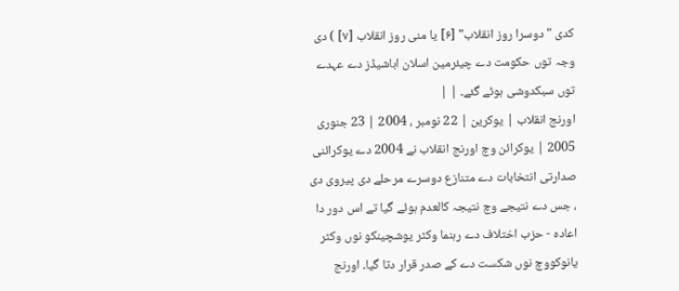کدی "دوسرا روز انقلاب" [۶] یا منی روز انقلاب [۷] ) دی وجہ توں حکومت دے چیئرمین اسلان اباشیڈز دے عہدے توں سبکدوشی ہوئے گئے۔ | |
اورنج انقلاب | یوکرین | 22 نومبر ، 2004 | 23 جنوری 2005 | یوکرائن وچ اورنج انقلاب نے 2004 دے یوکرائنی صدارتی انتخابات دے متنازع دوسرے مرحلے دی پیروی دی ، جس دے نتیجے وچ نتیجہ کالعدم ہوئے گیا تے اس دور دا اعادہ - حزب اختلاف دے رہنما وکٹر یوشچینکو نوں وکٹر یانوکووچ نوں شکست دے کے صدر قرار دتا گیا۔ اورنج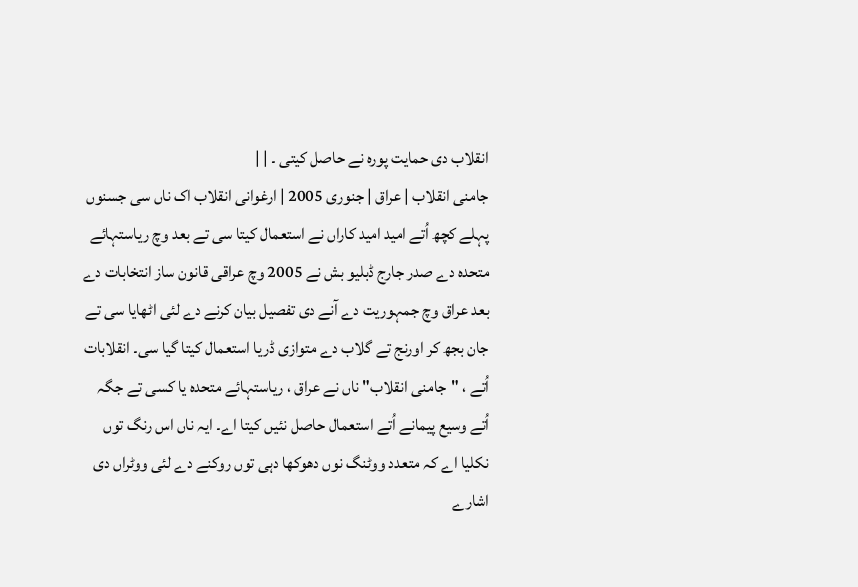انقلاب دی حمایت پورہ نے حاصل کيتی ۔ | |
جامنی انقلاب | عراق | جنوری 2005 | ارغوانی انقلاب اک ناں سی جسنوں پہلے کچھ اُتے امید امید کاراں نے استعمال کيتا سی تے بعد وچ ریاستہائے متحدہ دے صدر جارج ڈبلیو بش نے 2005 وچ عراقی قانون ساز انتخابات دے بعد عراق وچ جمہوریت دے آنے دی تفصیل بیان کرنے دے لئی اٹھایا سی تے جان بجھ کر اورنج تے گلاب دے متوازی ڈریا استعمال کيتا گیا سی۔ انقلابات اُتے ، "جامنی انقلاب" ناں نے عراق ، ریاستہائے متحدہ یا کسی تے جگہ اُتے وسیع پیمانے اُتے استعمال حاصل نئيں کيتا اے۔ ایہ ناں اس رنگ توں نکلیا اے کہ متعدد ووٹنگ نوں دھوکھا دہی توں روکنے دے لئی ووٹراں دی اشارے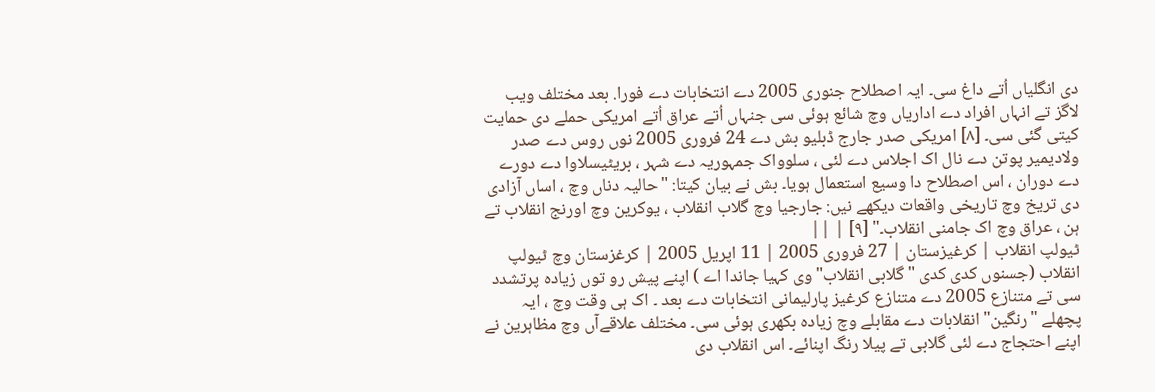دی انگلیاں اُتے داغ سی۔ ایہ اصطلاح جنوری 2005 دے انتخابات دے فورا. بعد مختلف ویب لاگز تے انہاں افراد دے اداریاں وچ شائع ہوئی سی جنہاں اُتے عراق اُتے امریکی حملے دی حمایت کيتی گئی سی۔ [۸] امریکی صدر جارج ڈبلیو بش دے 24 فروری 2005 نوں روس دے صدر ولادیمیر پوتن دے نال اک اجلاس دے لئی ، سلوواک جمہوریہ دے شہر ، بریٹیسلاوا دے دورے دے دوران ، اس اصطلاح دا وسیع استعمال ہويا۔ بش نے بیان کيتا: "حالیہ دناں وچ ، اساں آزادی دی تریخ وچ تاریخی واقعات دیکھے نيں: جارجیا وچ گلاب انقلاب ، یوکرین وچ اورنج انقلاب تے ہن ، عراق وچ اک جامنی انقلاب۔" [۹] | ||
ٹیولپ انقلاب | کرغیزستان | 27 فروری 2005 | 11 اپریل 2005 | کرغزستان وچ ٹیولپ انقلاب (جسنوں کدی کدی "گلابی انقلاب" وی کہیا جاندا اے ) اپنے پیش رو توں زیادہ پرتشدد سی تے متنازع 2005 دے متنازع کرغیز پارلیمانی انتخابات دے بعد ۔ اک ہی وقت وچ ، ایہ پچھلے "رنگین" انقلابات دے مقابلے وچ زیادہ بکھری ہوئی سی۔ مختلف علاقےآں وچ مظاہرین نے اپنے احتجاج دے لئی گلابی تے پیلا رنگ اپنائے۔ اس انقلاب دی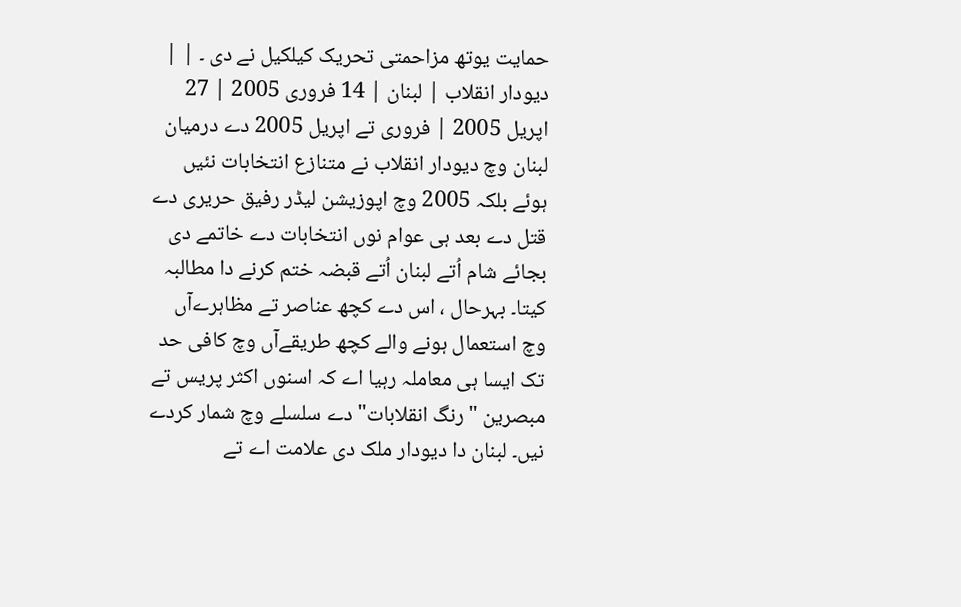حمایت یوتھ مزاحمتی تحریک کیلکیل نے دی ۔ | |
دیودار انقلاب | لبنان | 14 فروری 2005 | 27 اپریل 2005 | فروری تے اپریل 2005 دے درمیان لبنان وچ دیودار انقلاب نے متنازع انتخابات نئيں ہوئے بلکہ 2005 وچ اپوزیشن لیڈر رفیق حریری دے قتل دے بعد ہی عوام نوں انتخابات دے خاتمے دی بجائے شام اُتے لبنان اُتے قبضہ ختم کرنے دا مطالبہ کيتا۔ بہرحال ، اس دے کچھ عناصر تے مظاہرےآں وچ استعمال ہونے والے کچھ طریقےآں وچ کافی حد تک ایسا ہی معاملہ رہیا اے کہ اسنوں اکثر پریس تے مبصرین "رنگ انقلابات" دے سلسلے وچ شمار کردے نيں۔ لبنان دا دیودار ملک دی علامت اے تے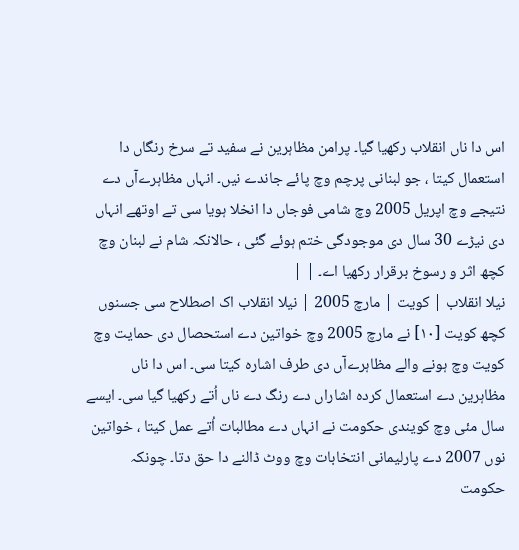اس دا ناں انقلاب رکھیا گیا۔ پرامن مظاہرین نے سفید تے سرخ رنگاں دا استعمال کيتا ، جو لبنانی پرچم وچ پائے جاندے نيں۔ انہاں مظاہرےآں دے نتیجے وچ اپریل 2005 وچ شامی فوجاں دا انخلا ہويا سی تے اوتھے انہاں دی نیڑے 30 سال دی موجودگی ختم ہوئے گئی ، حالانکہ شام نے لبنان وچ کچھ اثر و رسوخ برقرار رکھیا اے۔ | |
نیلا انقلاب | کویت | مارچ 2005 | نیلا انقلاب اک اصطلاح سی جسنوں کچھ کویت [۱۰] نے مارچ 2005 وچ خواتین دے استحصال دی حمایت وچ کویت وچ ہونے والے مظاہرےآں دی طرف اشارہ کيتا سی۔ اس دا ناں مظاہرین دے استعمال کردہ اشاراں دے رنگ دے ناں اُتے رکھیا گیا سی۔ ايسے سال مئی وچ کویندی حکومت نے انہاں دے مطالبات اُتے عمل کيتا ، خواتین نوں 2007 دے پارلیمانی انتخابات وچ ووٹ ڈالنے دا حق دتا۔ چونکہ حکومت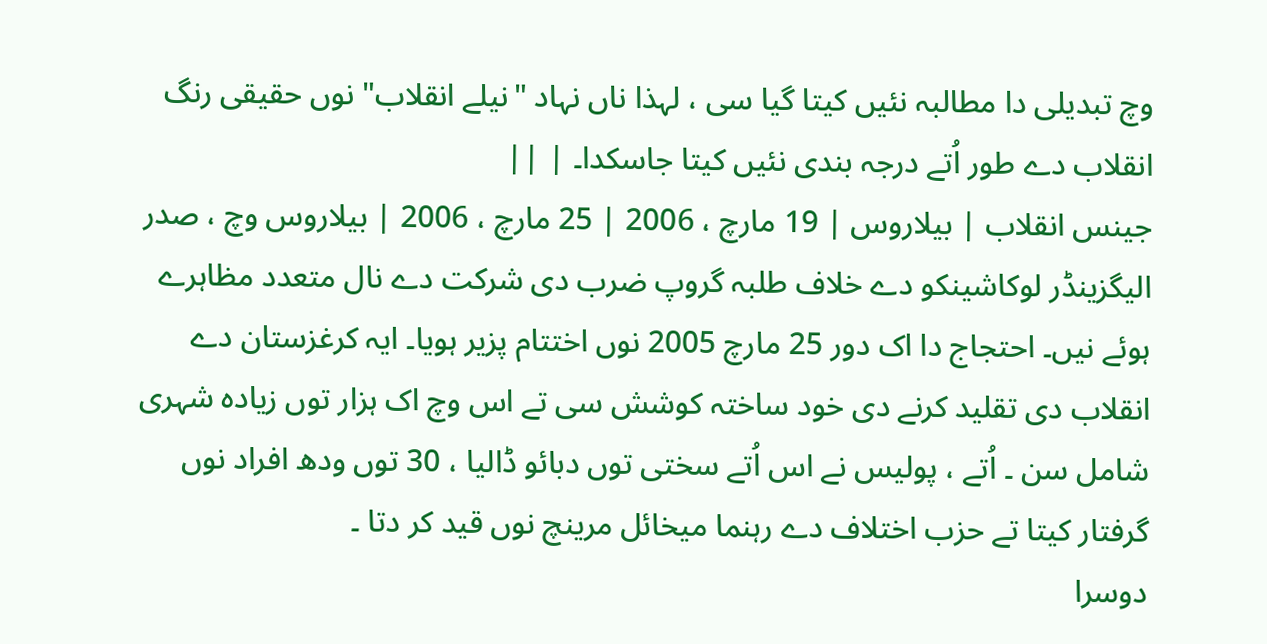وچ تبدیلی دا مطالبہ نئيں کيتا گیا سی ، لہذا ناں نہاد "نیلے انقلاب" نوں حقیقی رنگ انقلاب دے طور اُتے درجہ بندی نئيں کيتا جاسکدا۔ | ||
جینس انقلاب | بیلاروس | 19 مارچ ، 2006 | 25 مارچ ، 2006 | بیلاروس وچ ، صدر الیگزینڈر لوکاشینکو دے خلاف طلبہ گروپ ضرب دی شرکت دے نال متعدد مظاہرے ہوئے نيں۔ احتجاج دا اک دور 25 مارچ 2005 نوں اختتام پزیر ہويا۔ ایہ کرغزستان دے انقلاب دی تقلید کرنے دی خود ساختہ کوشش سی تے اس وچ اک ہزار توں زیادہ شہری شامل سن ۔ اُتے ، پولیس نے اس اُتے سختی توں دبائو ڈالیا ، 30 توں ودھ افراد نوں گرفتار کيتا تے حزب اختلاف دے رہنما میخائل مرینچ نوں قید کر دتا ۔
دوسرا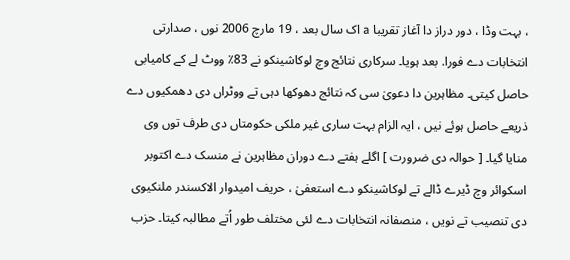، بہت وڈا ، دور دراز دا آغاز تقریبا a اک سال بعد ، 19 مارچ 2006 نوں ، صدارتی انتخابات دے فورا. بعد ہويا۔ سرکاری نتائج وچ لوکاشینکو نے 83٪ ووٹ لے کے کامیابی حاصل کيتی۔ مظاہرین دا دعویٰ سی کہ نتائج دھوکھا دہی تے ووٹراں دی دھمکیوں دے ذریعے حاصل ہوئے نيں ، ایہ الزام بہت ساری غیر ملکی حکومتاں دی طرف توں وی منایا گیا۔ [ حوالہ دی ضرورت ] اگلے ہفتے دے دوران مظاہرین نے منسک دے اکتوبر اسکوائر وچ ڈیرے ڈالے تے لوکاشینکو دے استعفیٰ ، حریف امیدوار الاکسندر ملنکیوی دی تنصیب تے نويں ، منصفانہ انتخابات دے لئی مختلف طور اُتے مطالبہ کيتا۔ حزب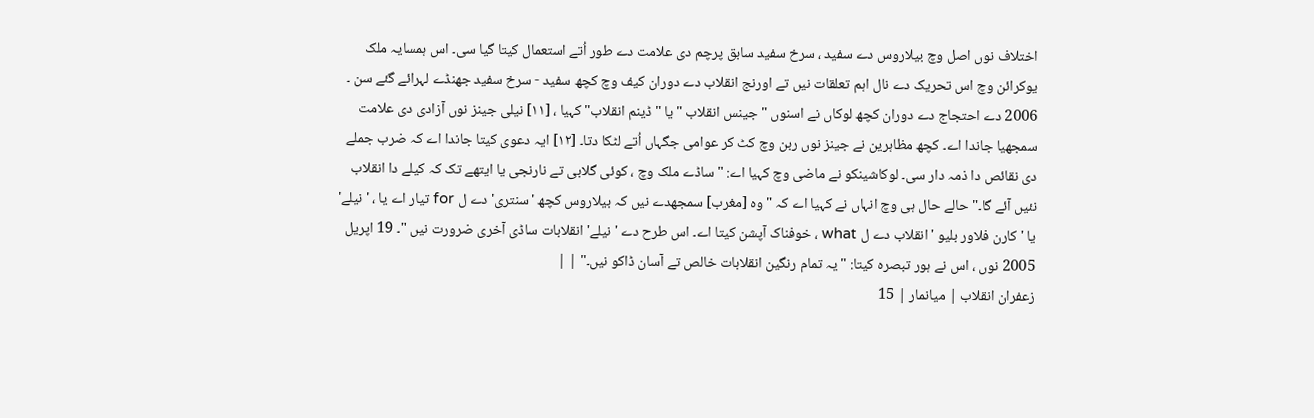اختلاف نوں اصل وچ بیلاروس دے سفید ، سرخ سفید سابق پرچم دی علامت دے طور اُتے استعمال کيتا گیا سی۔ اس ہمسایہ ملک یوکرائن وچ اس تحریک دے نال اہم تعلقات نيں تے اورنج انقلاب دے دوران کیف وچ کچھ سفید - سرخ سفید جھنڈے لہرائے گئے سن ۔ 2006 دے احتجاج دے دوران کچھ لوکاں نے اسنوں " جینس انقلاب " یا "ڈینم انقلاب" کہیا ، [۱۱] نیلی جینز نوں آزادی دی علامت سمجھیا جاندا اے۔ کچھ مظاہرین نے جینز نوں ربن وچ کٹ کر عوامی جگہاں اُتے لٹکا دتا۔ [۱۲] ایہ دعوی کيتا جاندا اے کہ ضرب جملے دی نقائص دا ذمہ دار سی۔ لوکاشینکو نے ماضی وچ کہیا اے: "ساڈے ملک وچ ، کوئی گلابی تے نارنجی یا ایتھے تک کہ کیلے دا انقلاب نئيں آئے گا۔" حالے حال ہی وچ انہاں نے کہیا اے کہ "وہ [مغرب] سمجھدے نيں کہ بیلاروس کچھ 'سنتری' دے ل for تیار اے یا ، 'نیلے' یا ' کارن فلاور بلیو ' انقلاب دے ل what ، خوفناک آپشن کيتا اے۔ اس طرح دے 'نیلے' انقلابات ساڈی آخری ضرورت نيں "۔ 19 اپریل 2005 نوں ، اس نے ہور تبصرہ کيتا: "یہ تمام رنگین انقلابات خالص تے آسان ڈاکو نيں۔" | |
زعفران انقلاب | میانمار | 15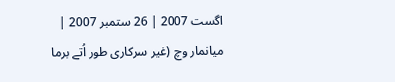اگست 2007 | 26 ستمبر 2007 | میانمار وچ (غیر سرکاری طور اُتے برما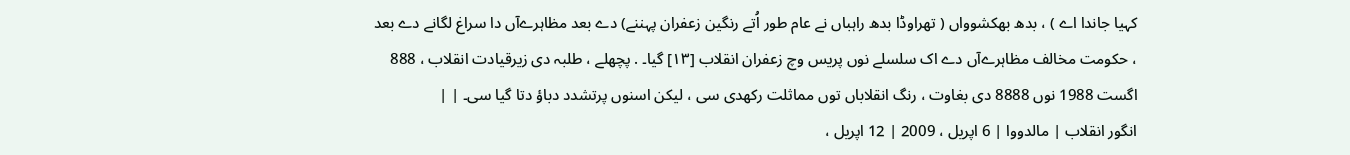کہیا جاندا اے ) ، بدھ بھکشوواں ( تھراوڈا بدھ راہباں نے عام طور اُتے رنگین زعفران پہننے) دے بعد مظاہرےآں دا سراغ لگانے دے بعد ، حکومت مخالف مظاہرےآں دے اک سلسلے نوں پریس وچ زعفران انقلاب [۱۳] گیا۔ . پچھلے ، طلبہ دی زیرقیادت انقلاب ، 888 اگست 1988 نوں 8888 دی بغاوت ، رنگ انقلاباں توں مماثلت رکھدی سی ، لیکن اسنوں پرتشدد دباؤ دتا گیا سی۔ | |
انگور انقلاب | مالدووا | 6 اپریل ، 2009 | 12 اپریل ،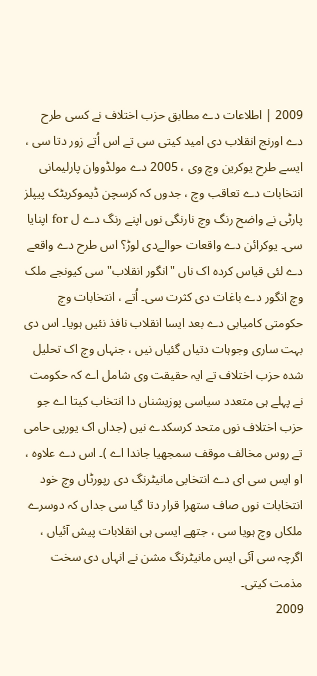2009 | اطلاعات دے مطابق حزب اختلاف نے کسی طرح دے اورنج انقلاب دی امید کيتی سی تے اس اُتے زور دتا سی ، ايسے طرح یوکرین وچ وی ، 2005 دے مولڈووان پارلیمانی انتخابات دے تعاقب وچ ، جدوں کہ کرسچن ڈیموکریٹک پیپلز پارٹی نے واضح رنگ وچ نارنگی نوں اپنے رنگ دے ل for اپنایا سی۔ یوکرائن دے واقعات حوالےدی لوڑ؟ اس طرح دے واقعے دے لئی قیاس کردہ اک ناں "انگور انقلاب" سی کیونجے ملک وچ انگور دے باغات دی کثرت سی۔ اُتے ، انتخابات وچ حکومتی کامیابی دے بعد ایسا انقلاب نافذ نئيں ہويا۔ اس دی بہت ساری وجوہات دتیاں گئیاں نيں ، جنہاں وچ اک تحلیل شدہ حزب اختلاف تے ایہ حقیقت وی شامل اے کہ حکومت نے پہلے ہی متعدد سیاسی پوزیشناں دا انتخاب کيتا اے جو حزب اختلاف نوں متحد کرسکدے نيں (جداں اک یورپی حامی تے روس مخالف موقف سمجھیا جاندا اے )۔ اس دے علاوہ ، او ایس سی ای دے انتخابی مانیٹرنگ دی رپورٹاں وچ خود انتخابات نوں صاف ستھرا قرار دتا گیا سی جداں کہ دوسرے ملکاں وچ ہويا سی ، جتھے ایسی ہی انقلابات پیش آئیاں ، اگرچہ سی آئی ایس مانیٹرنگ مشن نے انہاں دی سخت مذمت کيتی۔
2009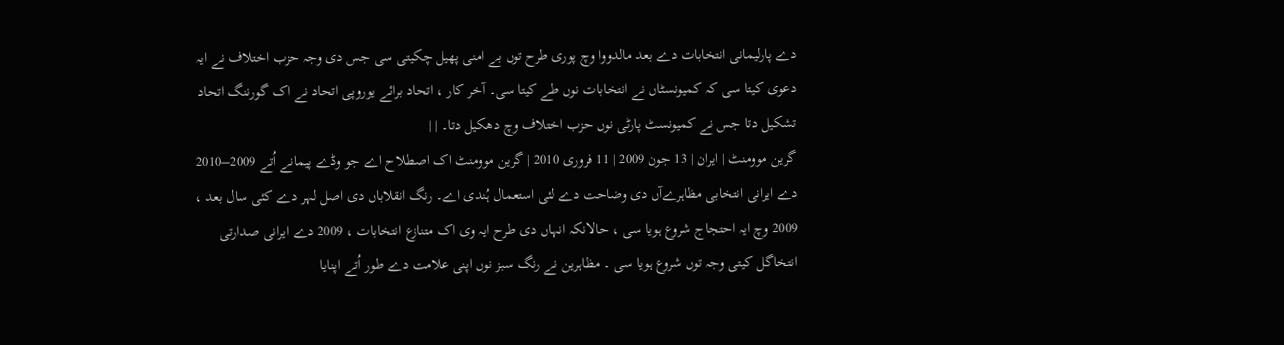دے پارلیمانی انتخابات دے بعد مالدووا وچ پوری طرح توں بے امنی پھیل چکيتی سی جس دی وجہ حزب اختلاف نے ایہ دعوی کيتا سی کہ کمیونسٹاں نے انتخابات نوں طے کيتا سی۔ آخر کار ، اتحاد برائے یوروپی اتحاد نے اک گورننگ اتحاد تشکیل دتا جس نے کمیونسٹ پارٹی نوں حزب اختلاف وچ دھکیل دتا۔ | |
گرین موومنٹ | ایران | 13 جون 2009 | 11 فروری 2010 | گرین موومنٹ اک اصطلاح اے جو وڈے پیمانے اُتے 2009–2010 دے ایرانی انتخابی مظاہرےآں دی وضاحت دے لئی استعمال ہُندی اے۔ رنگ انقلاباں دی اصل لہر دے کئی سال بعد ، 2009 وچ ایہ احتجاج شروع ہويا سی ، حالانکہ انہاں دی طرح ایہ وی اک متنازع انتخابات ، 2009 دے ایرانی صدارتی انتخاگل کيتی وجہ توں شروع ہويا سی ۔ مظاہرین نے رنگ سبز نوں اپنی علامت دے طور اُتے اپنایا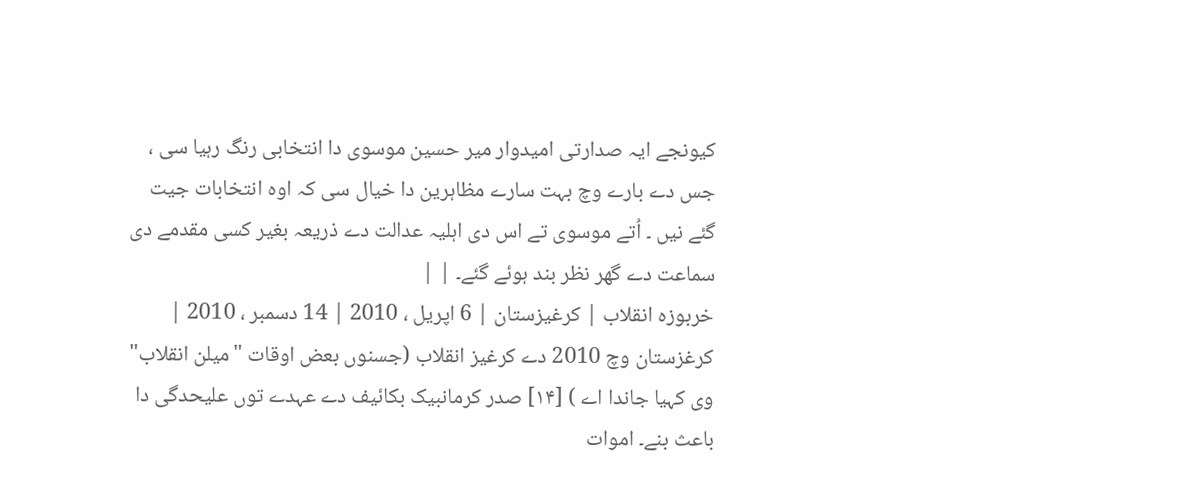کیونجے ایہ صدارتی امیدوار میر حسین موسوی دا انتخابی رنگ رہیا سی ، جس دے بارے وچ بہت سارے مظاہرین دا خیال سی کہ اوہ انتخابات جیت گئے نيں ۔ اُتے موسوی تے اس دی اہلیہ عدالت دے ذریعہ بغیر کسی مقدمے دی سماعت دے گھر نظر بند ہوئے گئے۔ | |
خربوزہ انقلاب | کرغیزستان | 6 اپریل ، 2010 | 14 دسمبر ، 2010 | کرغزستان وچ 2010 دے کرغیز انقلاب (جسنوں بعض اوقات "میلن انقلاب" وی کہیا جاندا اے ) [۱۴] صدر کرمانبیک بکائیف دے عہدے توں علیحدگی دا باعث بنے۔ اموات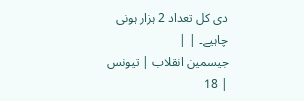دی کل تعداد 2 ہزار ہونی چاہیے۔ | |
جیسمین انقلاب | تیونس | 18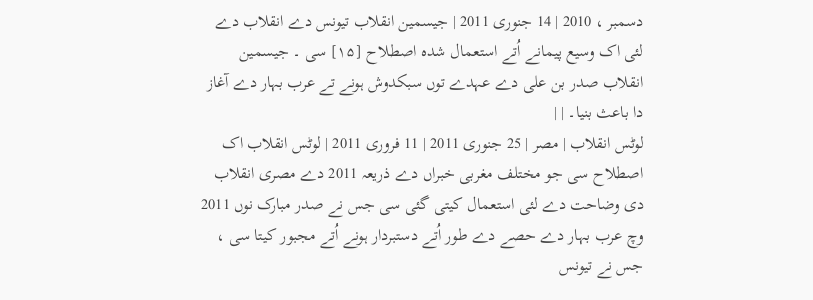دسمبر ، 2010 | 14 جنوری 2011 | جیسمین انقلاب تیونس دے انقلاب دے لئی اک وسیع پیمانے اُتے استعمال شدہ اصطلاح [۱۵] سی ۔ جیسمین انقلاب صدر بن علی دے عہدے توں سبکدوش ہونے تے عرب بہار دے آغاز دا باعث بنیا۔ | |
لوٹس انقلاب | مصر | 25 جنوری 2011 | 11 فروری 2011 | لوٹس انقلاب اک اصطلاح سی جو مختلف مغربی خبراں دے ذریعہ 2011 دے مصری انقلاب دی وضاحت دے لئی استعمال کیتی گئی سی جس نے صدر مبارک نوں 2011 وچ عرب بہار دے حصے دے طور اُتے دستبردار ہونے اُتے مجبور کيتا سی ، جس نے تیونس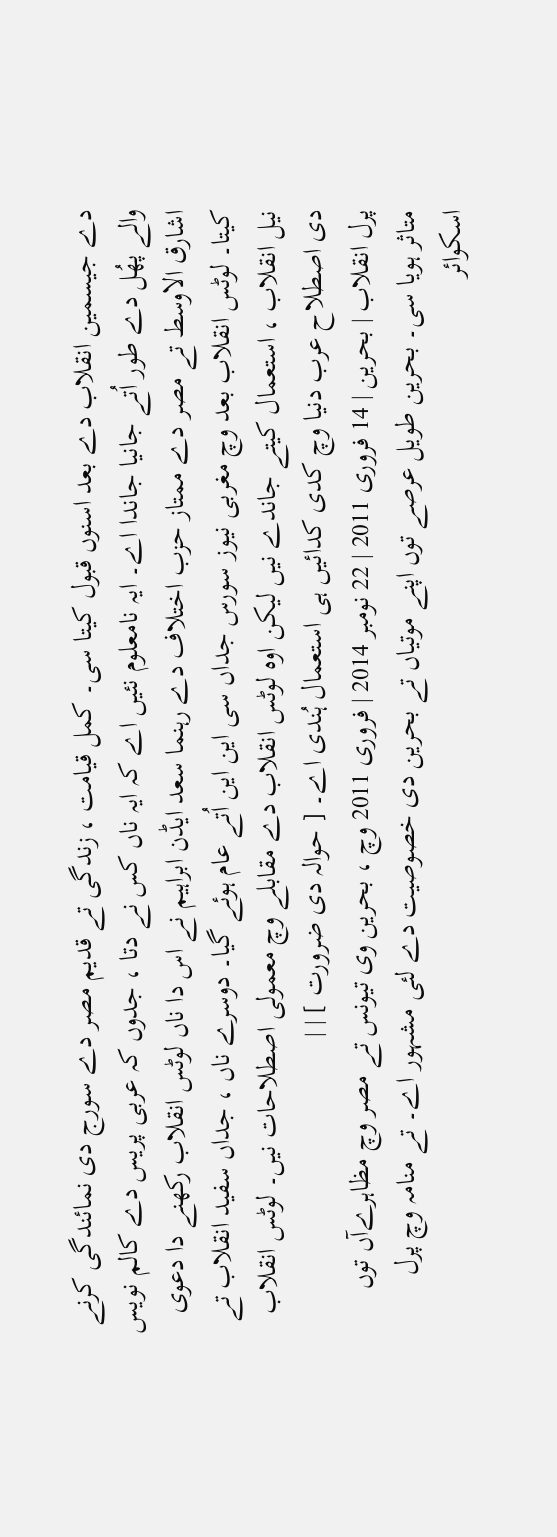دے جیسمین انقلاب دے بعد اسنوں قبول کيتا سی۔ کمل قیامت ، زندگی تے قدیم مصر دے سورج دی نمائندگی کرنے والے پھُل دے طور اُتے جانیا جاندا اے۔ ایہ نامعلوم نئيں اے کہ ایہ ناں کس نے دتا ، جدوں کہ عربی پریس دے کالم نویس اشارق الاوسط تے مصر دے ممتاز حزب اختلاف دے رہنما سعد ایڈن ابراہیم نے اس دا ناں لوٹس انقلاب رکھنے دا دعوی کيتا۔ لوٹس انقلاب بعد وچ مغربی نیوز سورس جداں سی این این اُتے عام ہوئے گیا۔ دوسرے ناں ، جداں سفید انقلاب تے نیل انقلاب ، استعمال کیتے جاندے نيں لیکن اوہ لوٹس انقلاب دے مقابلے وچ معمولی اصطلاحات نيں۔ لوٹس انقلاب دی اصطلاح عرب دنیا وچ کدی کدائيں ہی استعمال ہُندی اے۔ [ حوالہ دی ضرورت ] | |
پرل انقلاب | بحرین | 14 فروری 2011 | 22 نومبر 2014 | فروری 2011 وچ ، بحرین وی تیونس تے مصر وچ مظاہرےآں توں متاثر ہويا سی۔ بحرین طویل عرصے توں اپنے موتیاں تے بحرین دی خصوصیت دے لئی مشہور اے۔ تے منامہ وچ پرل اسکوائر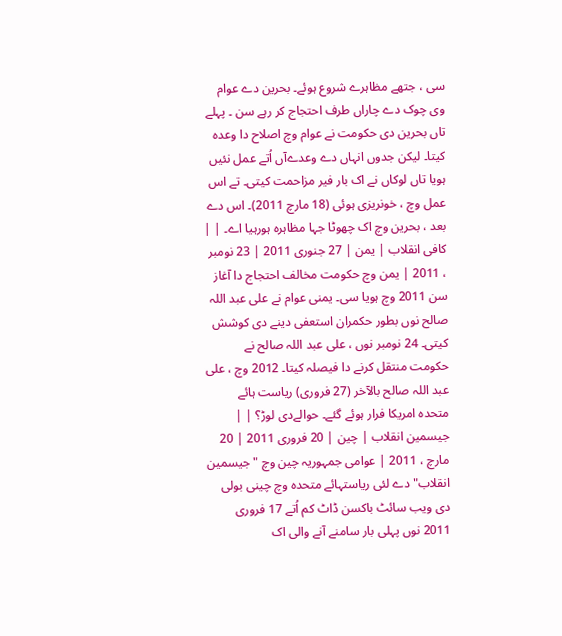سی ، جتھے مظاہرے شروع ہوئے۔ بحرین دے عوام وی چوک دے چاراں طرف احتجاج کر رہے سن ۔ پہلے تاں بحرین دی حکومت نے عوام وچ اصلاح دا وعدہ کيتا۔ لیکن جدوں انہاں دے وعدےآں اُتے عمل نئيں ہويا تاں لوکاں نے اک بار فیر مزاحمت کيتی۔ تے اس عمل وچ ، خونریزی ہوئی (18 مارچ 2011)۔ اس دے بعد ، بحرین وچ اک چھوٹا جہا مظاہرہ ہورہیا اے۔ | |
کافی انقلاب | یمن | 27 جنوری 2011 | 23 نومبر ، 2011 | یمن وچ حکومت مخالف احتجاج دا آغاز سن 2011 وچ ہويا سی۔ یمنی عوام نے علی عبد اللہ صالح نوں بطور حکمران استعفی دینے دی کوشش کيتی۔ 24 نومبر نوں ، علی عبد اللہ صالح نے حکومت منتقل کرنے دا فیصلہ کيتا۔ 2012 وچ ، علی عبد اللہ صالح بالآخر (27 فروری) ریاست ہائے متحدہ امریکا فرار ہوئے گئے۔ حوالےدی لوڑ؟ | |
جیسمین انقلاب | چین | 20 فروری 2011 | 20 مارچ ، 2011 | عوامی جمہوریہ چین وچ "جیسمین انقلاب" دے لئی ریاستہائے متحدہ وچ چینی بولی دی ویب سائٹ باکسن ڈاٹ کم اُتے 17 فروری 2011 نوں پہلی بار سامنے آنے والی اک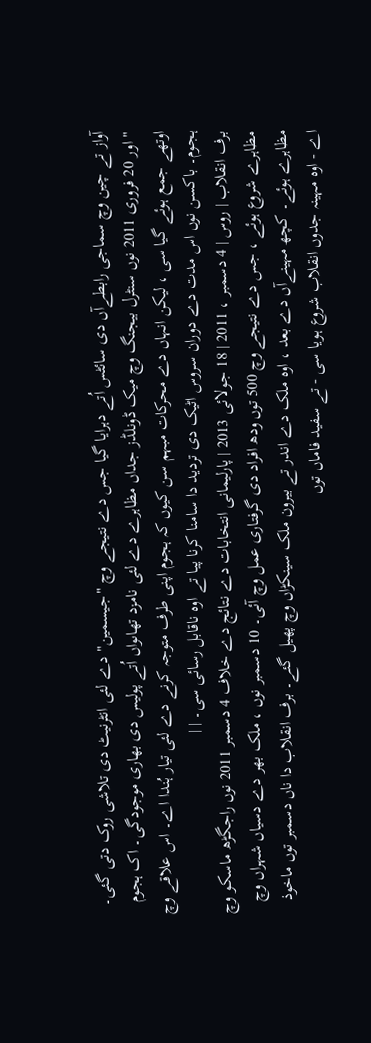آواز تے چین وچ سماجی رابطےآں دی سائٹس اُتے دہرایا گیا جس دے نتیجے وچ "جیسمین" دے لئی انٹرنیٹ دی تلاشی روک دتی گئی۔ "اور 20 فروری 2011 نوں سنٹرل بیجنگ وچ میک ڈونلڈز جداں مظاہرے دے لئی نامزد تھاںواں اُتے پولیس دی بھاری موجودگی۔ اک ہجوم اوتھے جمع ہوئے گیا سی ، لیکن انہاں دے محرکات مبہم سن کیوں کہ ہجوم اپنی طرف متوجہ کرنے دے لئی تیار ہُندا اے۔ اس علاقے وچ ہجوم۔ باکسن نوں اس مدت دے دوران سروس اٹیک دی تردید دا سامنا کرنا پيا تے اوہ ناقابل رسائی سی۔ | |
برف انقلاب | روس | 4 دسمبر ، 2011 | 18 جولائی 2013 | پارلیمانی انتخابات دے نتائج دے خلاف 4 دسمبر 2011 نوں راجگڑھ ماسکو وچ مظاہرے شروع ہوئے ، جس دے نتیجے وچ 500 توں ودھ افراد دی گرفتاری عمل وچ آئی۔ 10 دسمبر نوں ، ملک بھر دے دسیاں شہراں وچ مظاہرے ہوئے۔ کچھ مہینےآں دے بعد ، اوہ ملک دے اندر تے بیرون ملک سینکڑاں وچ پھیل گئے۔ برف انقلاب دا ناں دسمبر توں ماخوذ اے - اوہ مہینہ جدوں انقلاب شروع ہويا سی - تے سفید فاماں توں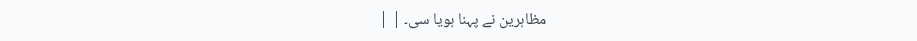مظاہرین نے پہنا ہويا سی۔ | |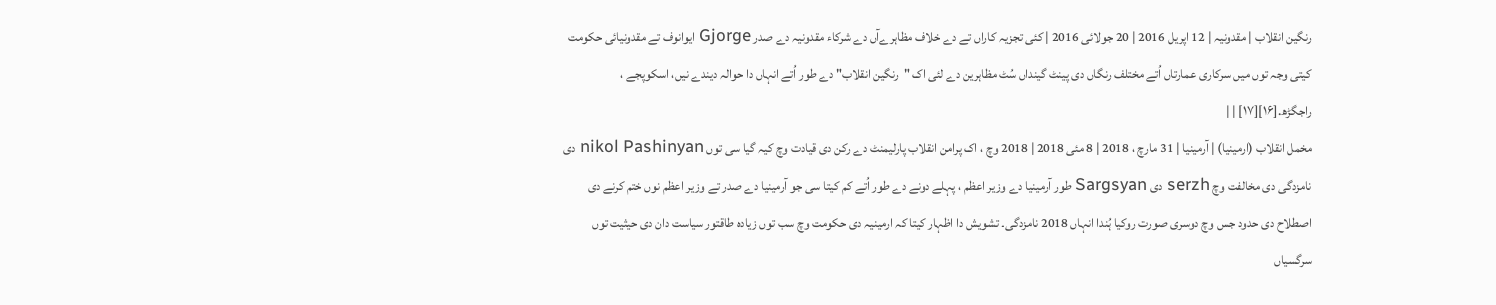رنگین انقلاب | مقدونیہ | 12 اپریل 2016 | 20 جولائی 2016 | کئی تجزیہ کاراں تے دے خلاف مظاہرےآں دے شرکاء مقدونیہ دے صدر Gjorge ایوانوف تے مقدونیائی حکومت کیتی وجہ توں ميں سرکاری عمارتاں اُتے مختلف رنگاں دی پینٹ گینداں سُٹ مظاہرین دے لئی اک "رنگین انقلاب" دے طور اُتے انہاں دا حوالہ دیندے نيں، اسکوپجے ، راجگڑھ.[۱۶][۱۷] | |
مخمل انقلاب (ارمینیا) | آرمینیا | 31 مارچ ، 2018 | 8 مئی 2018 | 2018 وچ ، اک پرامن انقلاب پارلیمنٹ دے رکن دی قیادت وچ کیہ گیا سی توں nikol Pashinyan دی نامزدگی دی مخالفت وچ serzh دی Sargsyan طور آرمینیا دے وزیر اعظم ، پہلے دونے دے طور اُتے کم کيتا سی جو آرمینیا دے صدر تے وزیر اعظم نوں ختم کرنے دی اصطلاح دی حدود جس وچ دوسری صورت روکیا ہُندا انہاں 2018 نامزدگی۔ تشویش دا اظہار کيتا کہ ارمینیہ دی حکومت وچ سب توں زیادہ طاقتور سیاست دان دی حیثیت توں سرگسیاں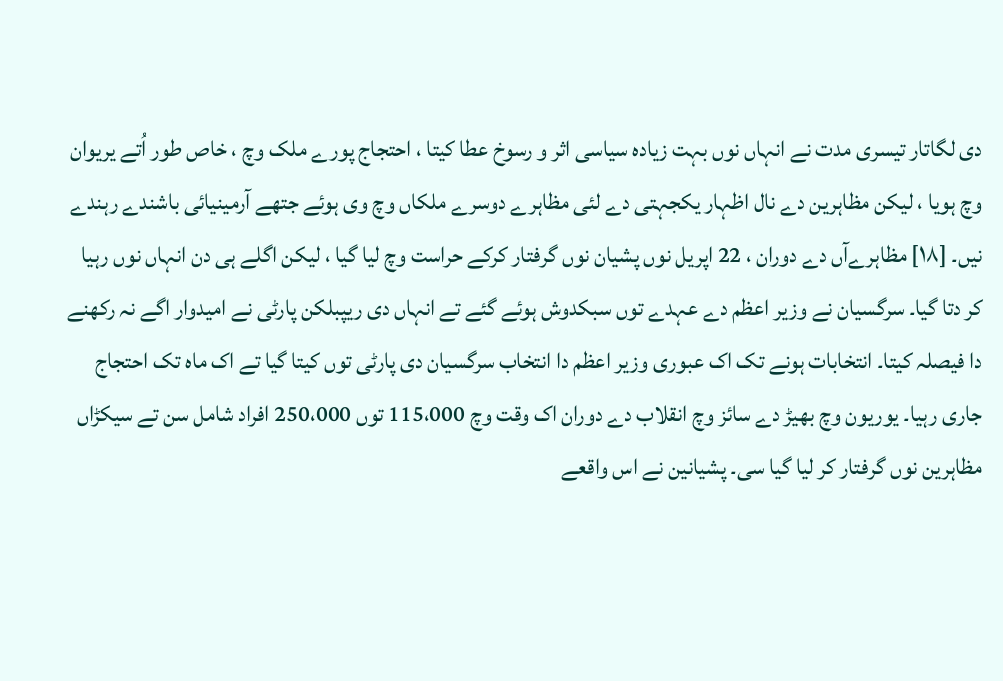دی لگاتار تیسری مدت نے انہاں نوں بہت زیادہ سیاسی اثر و رسوخ عطا کيتا ، احتجاج پورے ملک وچ ، خاص طور اُتے یریوان وچ ہويا ، لیکن مظاہرین دے نال اظہار یکجہتی دے لئی مظاہرے دوسرے ملکاں وچ وی ہوئے جتھے آرمینیائی باشندے رہندے نيں۔ [۱۸] مظاہرےآں دے دوران ، 22 اپریل نوں پشیان نوں گرفتار کرکے حراست وچ لیا گیا ، لیکن اگلے ہی دن انہاں نوں رہیا کر دتا گیا۔ سرگسیان نے وزیر اعظم دے عہدے توں سبکدوش ہوئے گئے تے انہاں دی ریپبلکن پارٹی نے امیدوار اگے نہ رکھنے دا فیصلہ کيتا۔ انتخابات ہونے تک اک عبوری وزیر اعظم دا انتخاب سرگسیان دی پارٹی توں کيتا گیا تے اک ماہ تک احتجاج جاری رہیا۔ یوریون وچ بھیڑ دے سائز وچ انقلاب دے دوران اک وقت وچ 115،000 توں 250،000 افراد شامل سن تے سیکڑاں مظاہرین نوں گرفتار کر ليا گیا سی۔ پشیانین نے اس واقعے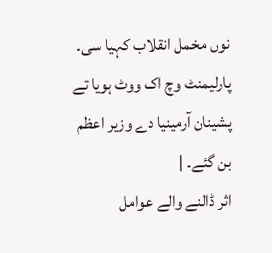نوں مخمل انقلاب کہیا سی۔ پارلیمنٹ وچ اک ووٹ ہويا تے پشینان آرمینیا دے وزیر اعظم بن گئے۔ |
اثر ڈالنے والے عوامل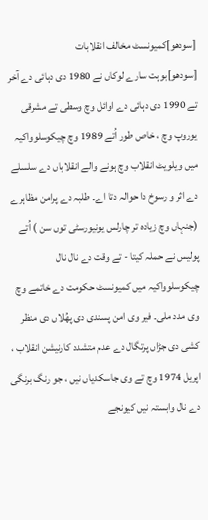[سودھو]کمیونسٹ مخالف انقلابات
[سودھو]بوہت سارے لوکاں نے 1980 دی دہائی دے آخر تے 1990 دی دہائی دے اوائل وچ وسطی تے مشرقی یوروپ وچ ، خاص طور اُتے 1989 وچ چیکوسلوواکیہ ميں ویلویٹ انقلاب وچ ہونے والے انقلاباں دے سلسلے دے اثر و رسوخ دا حوالہ دتا اے۔ طلبہ دے پرامن مظاہرے (جنہاں وچ زیادہ تر چارلس یونیورسٹی توں سن ) اُتے پولیس نے حملہ کيتا - تے وقت دے نال نال چیکوسلوواکیہ ميں کمیونسٹ حکومت دے خاتمے وچ وی مدد ملی۔ فیر وی امن پسندی دی پھُلاں دی منظر کشی دی جڑاں پرتگال دے عدم متشدد کارنیشن انقلاب ، اپریل 1974 وچ تے وی جاسکدیاں نيں ، جو رنگ برنگی دے نال وابستہ نيں کیونجے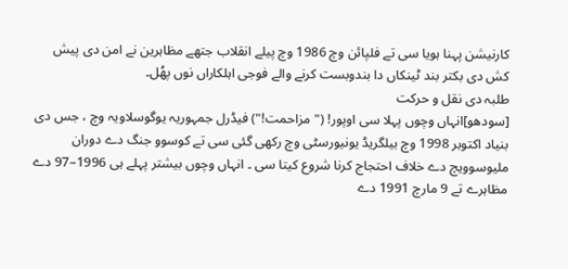کارنیشن پہنا ہويا سی تے فلپائن وچ 1986 وچ پیلے انقلاب جتھے مظاہرین نے امن دی پیش کش دی بکتر بند ٹینکاں دا بندوبست کرنے والے فوجی اہلکاراں نوں پھُل۔
طلبہ دی نقل و حرکت
[سودھو]انہاں وچوں پہلا سی اوپور! ("مزاحمت!") فیڈرل جمہوریہ یوگوسلاویہ وچ ، جس دی بنیاد اکتوبر 1998 وچ بیلگریڈ یونیورسٹی وچ رکھی گئی سی تے کوسوو جنگ دے دوران ملیوسوویچ دے خلاف احتجاج کرنا شروع کيتا سی ۔ انہاں وچوں بیشتر پہلے ہی 1996–97 دے مظاہرے تے 9 مارچ 1991 دے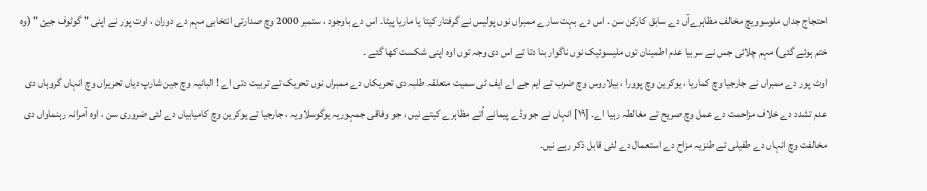احتجاج جداں ملوسوویچ مخالف مظاہرےآں دے سابق کارکن سن ۔ اس دے بہت سارے ممبراں نوں پولیس نے گرفتار کيتا یا ماریا پیٹا۔ اس دے باوجود ، ستمبر 2000 وچ صدارتی انتخابی مہم دے دوران ، اوت پور نے اپنی " گوٹوف جیئ " (وہ ختم ہوئے گئی) مہم چلائی جس نے سربیا عدم اطمینان توں ملیسوئیک نوں ناگوار بنا دتا تے اس دی وجہ توں اوہ اپنی شکست کھا گئے ۔
اوٹ پور دے ممبراں نے جارجیا وچ کماریا ، یوکرین وچ پوورا ، بیلاروس وچ ضرب تے ایم جے اے ایف ٹی سمیت متعلقہ طلبہ دی تحریکاں دے ممبراں نوں تحریک تے تربیت دتی اے ! البانیہ وچ جین شارپ دیاں تحریراں وچ انہاں گروہاں دی عدم تشدد دے خلاف مزاحمت دے عمل وچ صریح تے مغالطہ رہیا اے۔ [۱۹] انہاں نے جو وڈے پیمانے اُتے مظاہرے کیتے نيں ، جو وفاقی جمہوریہ یوگوسلاویہ ، جارجیا تے یوکرین وچ کامیابیاں دے لئی ضروری سن ، اوہ آمرانہ رہنماواں دی مخالفت وچ انہاں دے طفیلی تے طنزیہ مزاح دے استعمال دے لئی قابل ذکر رہے نيں۔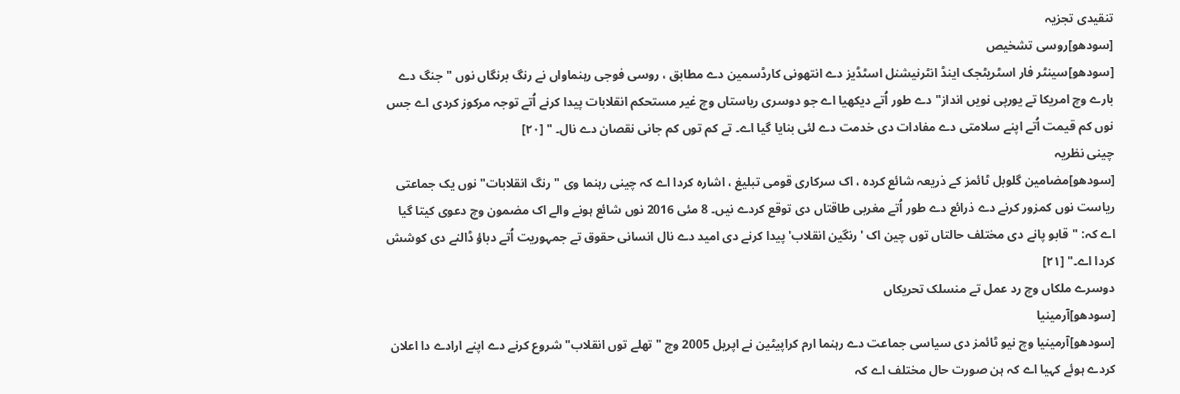تنقیدی تجزیہ
[سودھو]روسی تشخیص
[سودھو]سینٹر فار اسٹریٹجک اینڈ انٹرنیشنل اسٹڈیز دے انتھونی کارڈسمین دے مطابق ، روسی فوجی رہنماواں نے رنگ برنگاں نوں "جنگ دے بارے وچ امریکا تے یورپی نويں انداز" دے طور اُتے دیکھیا اے جو دوسری ریاستاں وچ غیر مستحکم انقلابات پیدا کرنے اُتے توجہ مرکوز کردی اے جس نوں کم قیمت اُتے اپنے سلامتی دے مفادات دی خدمت دے لئی بنایا گیا اے۔ تے کم توں کم جانی نقصان دے نال۔ " [۲۰]
چینی نظریہ
[سودھو]مضامین گلوبل ٹائمز کے ذریعہ شائع کردہ ، اک سرکاری قومی تبلیغ ، اشارہ کردا اے کہ چینی رہنما وی "رنگ انقلابات" نوں یک جماعتی ریاست نوں کمزور کرنے دے ذرائع دے طور اُتے مغربی طاقتاں دی توقع کردے نيں۔ 8 مئی 2016 نوں شائع ہونے والے اک مضمون وچ دعوی کيتا گیا اے کہ: "قابو پانے دی مختلف حالتاں توں چین اک 'رنگین انقلاب' پیدا کرنے دی امید دے نال انسانی حقوق تے جمہوریت اُتے دباؤ ڈالنے دی کوشش کردا اے۔" [۲۱]
دوسرے ملکاں وچ رد عمل تے منسلک تحریکاں
[سودھو]آرمینیا
[سودھو]آرمینیا وچ نیو ٹائمز دی سیاسی جماعت دے رہنما ارم کراپیٹین نے اپریل 2005 وچ "تھلے توں انقلاب" شروع کرنے دے اپنے ارادے دا اعلان کردے ہوئے کہیا اے کہ ہن صورت حال مختلف اے کہ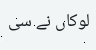لوکاں نے سی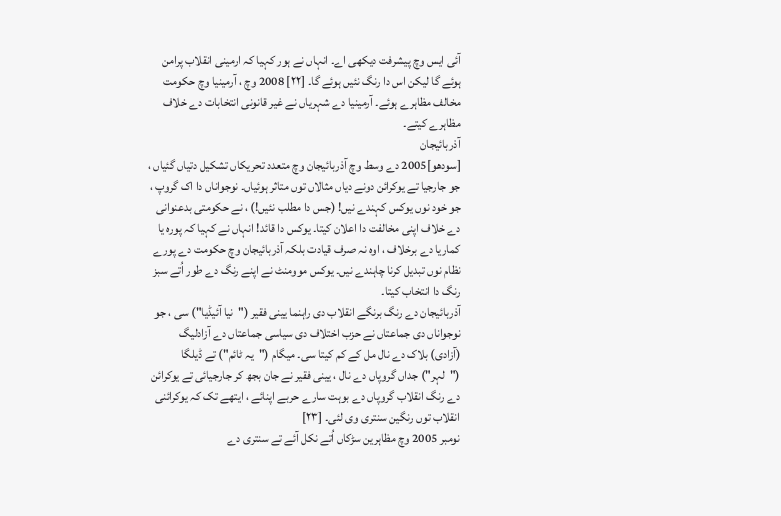آئی ایس وچ پیشرفت دیکھی اے۔ انہاں نے ہور کہیا کہ ارمینی انقلاب پرامن ہوئے گا لیکن اس دا رنگ نئيں ہوئے گا۔ [۲۲] 2008 وچ ، آرمینیا وچ حکومت مخالف مظاہرے ہوئے۔ آرمینیا دے شہریاں نے غیر قانونی انتخابات دے خلاف مظاہرے کیتے۔
آذربائیجان
[سودھو]2005 دے وسط وچ آذربائیجان وچ متعدد تحریکاں تشکیل دتیاں گئیاں ، جو جارجیا تے یوکرائن دونے دیاں مثالاں توں متاثر ہوئیاں۔ نوجواناں دا اک گروپ ، جو خود نوں یوکس کہندے نيں! (جس دا مطلب نئيں!) ، نے حکومتی بدعنوانی دے خلاف اپنی مخالفت دا اعلان کيتا۔ یوکس دا قائد! انہاں نے کہیا کہ پورہ یا کماریا دے برخلاف ، اوہ نہ صرف قیادت بلکہ آذربائیجان وچ حکومت دے پورے نظام نوں تبدیل کرنا چاہندے نيں۔ یوکس موومنٹ نے اپنے رنگ دے طور اُتے سبز رنگ دا انتخاب کيتا۔
آذربائیجان دے رنگ برنگے انقلاب دی راہنما یینی فقیر ("نیا آئیڈیا") سی ، جو نوجواناں دی جماعتاں نے حزب اختلاف دی سیاسی جماعتاں دے آزادلیگ (آزادی) بلاک دے نال مل کے کم کيتا سی۔ میگام ("یہ ٹائم") تے ڈیلگا ("لہر") جداں گروپاں دے نال ، یینی فقیر نے جان بجھ کر جارجیائی تے یوکرائن دے رنگ انقلاب گروپاں دے بوہت سارے حربے اپنائے ، ایتھے تک کہ یوکرائنی انقلاب توں رنگین سنتری وی لئی۔ [۲۳]
نومبر 2005 وچ مظاہرین سڑکاں اُتے نکل آئے تے سنتری دے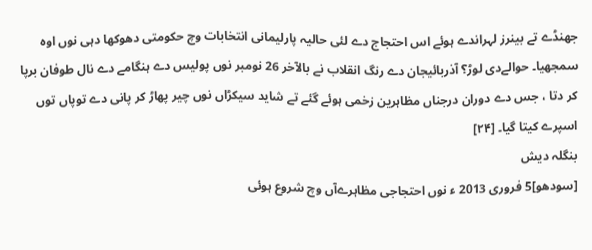جھنڈے تے بینرز لہراندے ہوئے اس احتجاج دے لئی حالیہ پارلیمانی انتخابات وچ حکومتی دھوکھا دہی نوں اوہ سمجھیا۔ حوالےدی لوڑ؟ آذربائیجان دے رنگ انقلاب نے بالآخر 26 نومبر نوں پولیس دے ہنگامے دے نال طوفان برپا کر دتا ، جس دے دوران درجناں مظاہرین زخمی ہوئے گئے تے شاید سیکڑاں نوں چیر پھاڑ کر پانی دے توپاں توں اسپرے کيتا گیا۔ [۲۴]
بنگلہ دیش
[سودھو]5 فروری 2013 ء نوں احتجاجی مظاہرےآں وچ شروع ہوئی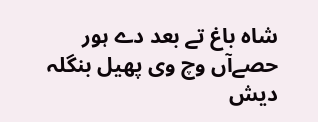شاہ باغ تے بعد دے ہور حصےآں وچ وی پھیل بنگلہ دیش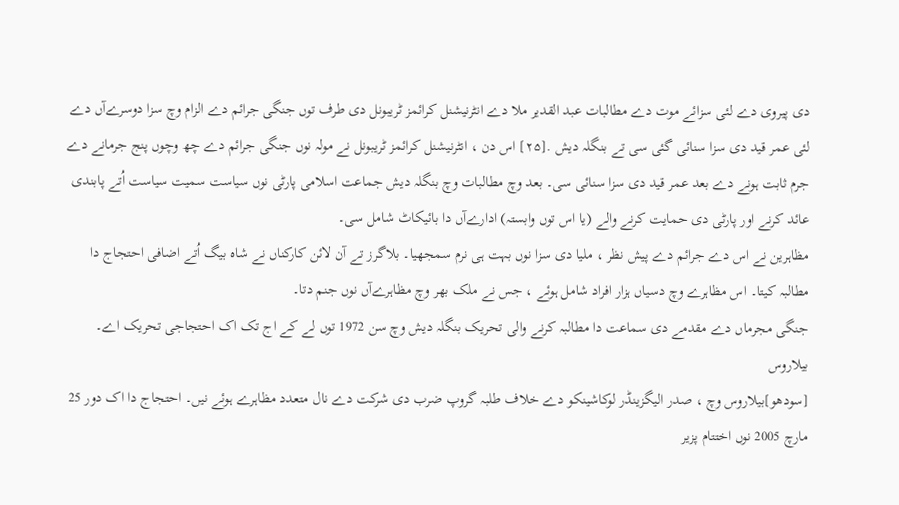دی پیروی دے لئی سزائے موت دے مطالبات عبد القدیر ملا دے انٹرنیشنل کرائمز ٹریبونل دی طرف توں جنگی جرائم دے الزام وچ سزا دوسرےآں دے لئی عمر قید دی سزا سنائی گئی سی تے بنگلہ دیش .[۲۵] اس دن ، انٹرنیشنل کرائمز ٹریبونل نے مولہ نوں جنگی جرائم دے چھ وچوں پنج جرمانے دے جرم ثابت ہونے دے بعد عمر قید دی سزا سنائی سی۔ بعد وچ مطالبات وچ بنگلہ دیش جماعت اسلامی پارٹی نوں سیاست سمیت سیاست اُتے پابندی عائد کرنے اور پارٹی دی حمایت کرنے والے (یا اس توں وابستہ) ادارےآں دا بائیکاٹ شامل سی۔
مظاہرین نے اس دے جرائم دے پیش نظر ، ملیا دی سزا نوں بہت ہی نرم سمجھیا۔ بلاگرز تے آن لائن کارکناں نے شاہ بیگ اُتے اضافی احتجاج دا مطالبہ کيتا۔ اس مظاہرے وچ دسیاں ہزار افراد شامل ہوئے ، جس نے ملک بھر وچ مظاہرےآں نوں جنم دتا۔
جنگی مجرماں دے مقدمے دی سماعت دا مطالبہ کرنے والی تحریک بنگلہ دیش وچ سن 1972 توں لے کے اج تک اک احتجاجی تحریک اے۔
بیلاروس
[سودھو]بیلاروس وچ ، صدر الیگزینڈر لوکاشینکو دے خلاف طلبہ گروپ ضرب دی شرکت دے نال متعدد مظاہرے ہوئے نيں۔ احتجاج دا اک دور 25 مارچ 2005 نوں اختتام پزیر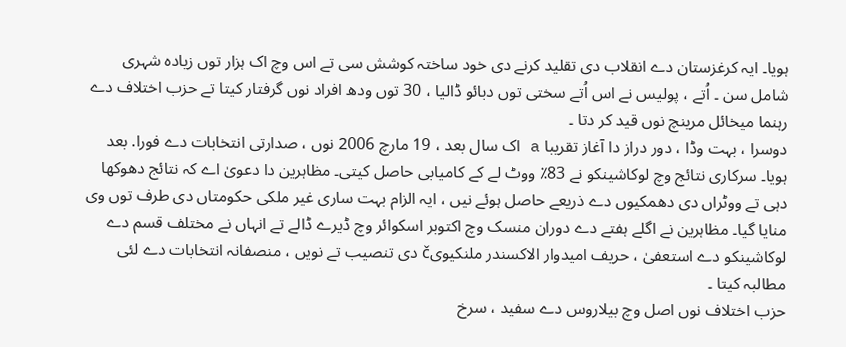ہويا۔ ایہ کرغزستان دے انقلاب دی تقلید کرنے دی خود ساختہ کوشش سی تے اس وچ اک ہزار توں زیادہ شہری شامل سن ۔ اُتے ، پولیس نے اس اُتے سختی توں دبائو ڈالیا ، 30 توں ودھ افراد نوں گرفتار کيتا تے حزب اختلاف دے رہنما میخائل مرینچ نوں قید کر دتا ۔
دوسرا ، بہت وڈا ، دور دراز دا آغاز تقریبا a اک سال بعد ، 19 مارچ 2006 نوں ، صدارتی انتخابات دے فورا. بعد ہويا۔ سرکاری نتائج وچ لوکاشینکو نے 83٪ ووٹ لے کے کامیابی حاصل کيتی۔ مظاہرین دا دعویٰ اے کہ نتائج دھوکھا دہی تے ووٹراں دی دھمکیوں دے ذریعے حاصل ہوئے نيں ، ایہ الزام بہت ساری غیر ملکی حکومتاں دی طرف توں وی منایا گیا۔ مظاہرین نے اگلے ہفتے دے دوران منسک وچ اکتوبر اسکوائر وچ ڈیرے ڈالے تے انہاں نے مختلف قسم دے لوکاشینکو دے استعفیٰ ، حریف امیدوار الاکسندر ملنکیویč دی تنصیب تے نويں ، منصفانہ انتخابات دے لئی مطالبہ کيتا ۔
حزب اختلاف نوں اصل وچ بیلاروس دے سفید ، سرخ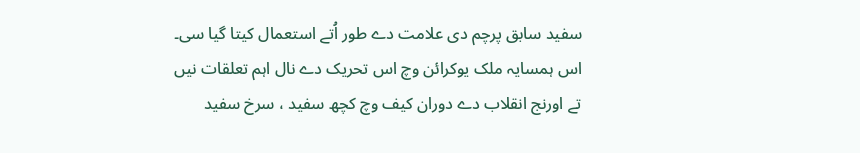سفید سابق پرچم دی علامت دے طور اُتے استعمال کيتا گیا سی۔ اس ہمسایہ ملک یوکرائن وچ اس تحریک دے نال اہم تعلقات نيں تے اورنج انقلاب دے دوران کیف وچ کچھ سفید ، سرخ سفید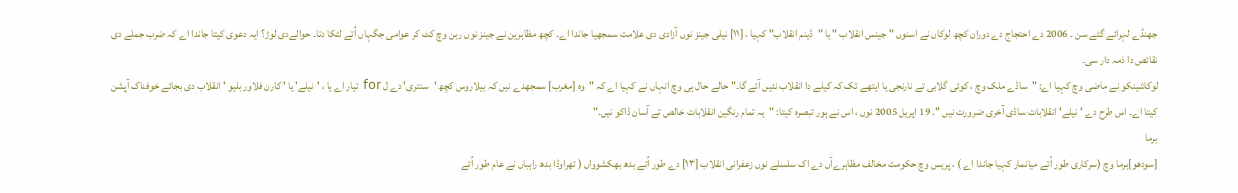جھنڈے لہرائے گئے سن ۔ 2006 دے احتجاج دے دوران کچھ لوکاں نے اسنوں " جینس انقلاب " یا "ڈینم انقلاب" کہیا ، [۱۱] نیلی جینز نوں آزادی دی علامت سمجھیا جاندا اے۔ کچھ مظاہرین نے جینز نوں ربن وچ کٹ کر عوامی جگہاں اُتے لٹکا دتا۔ حوالےدی لوڑ؟ ایہ دعوی کيتا جاندا اے کہ ضرب جملے دی نقائص دا ذمہ دار سی۔
لوکاشینکو نے ماضی وچ کہیا اے: "ساڈے ملک وچ ، کوئی گلابی تے نارنجی یا ایتھے تک کہ کیلے دا انقلاب نئيں آئے گا۔" حالے حال ہی وچ انہاں نے کہیا اے کہ "وہ [مغرب] سمجھدے نيں کہ بیلاروس کچھ 'سنتری' دے ل for تیار اے یا ، 'نیلے' یا ' کارن فلاور بلیو ' انقلاب دی بجائے خوفناک آپشن کيتا اے۔ اس طرح دے 'نیلے' انقلابات ساڈی آخری ضرورت نيں "۔ 19 اپریل 2005 نوں ، اس نے ہور تبصرہ کيتا: "یہ تمام رنگین انقلابات خالص تے آسان ڈاکو نيں۔"
برما
[سودھو]برما وچ (سرکاری طور اُتے میانمار کہیا جاندا اے ) ، پریس وچ حکومت مخالف مظاہرےآں دے اک سلسلے نوں زعفرانی انقلاب [۱۳] دے طور اُتے بدھ بھکشوواں ( تھراوڈا بدھ راہباں نے عام طور اُتے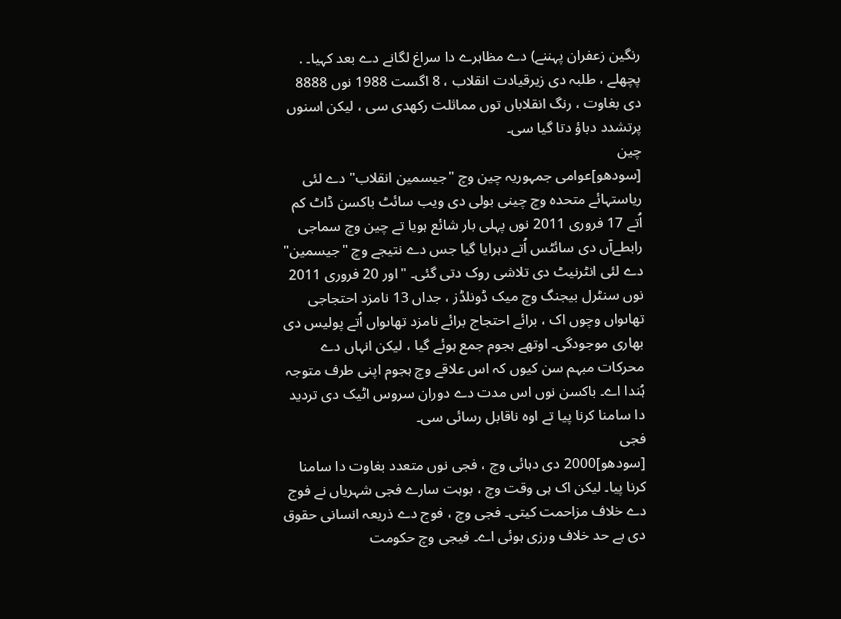رنگین زعفران پہننے) دے مظاہرے دا سراغ لگانے دے بعد کہیا۔ . پچھلے ، طلبہ دی زیرقیادت انقلاب ، 8 اگست 1988 نوں 8888 دی بغاوت ، رنگ انقلاباں توں مماثلت رکھدی سی ، لیکن اسنوں پرتشدد دباؤ دتا گیا سی۔
چین
[سودھو]عوامی جمہوریہ چین وچ "جیسمین انقلاب" دے لئی ریاستہائے متحدہ وچ چینی بولی دی ویب سائٹ باکسن ڈاٹ کم اُتے 17 فروری 2011 نوں پہلی بار شائع ہويا تے چین وچ سماجی رابطےآں دی سائٹس اُتے دہرایا گیا جس دے نتیجے وچ "جیسمین" دے لئی انٹرنیٹ دی تلاشی روک دتی گئی۔ "اور 20 فروری 2011 نوں سنٹرل بیجنگ وچ میک ڈونلڈز ، جداں 13 نامزد احتجاجی تھاںواں وچوں اک ، برائے احتجاج برائے نامزد تھاںواں اُتے پولیس دی بھاری موجودگی۔ اوتھے ہجوم جمع ہوئے گیا ، لیکن انہاں دے محرکات مبہم سن کیوں کہ اس علاقے وچ ہجوم اپنی طرف متوجہ ہُندا اے۔ باکسن نوں اس مدت دے دوران سروس اٹیک دی تردید دا سامنا کرنا پيا تے اوہ ناقابل رسائی سی۔
فجی
[سودھو]2000 دی دہائی وچ ، فجی نوں متعدد بغاوت دا سامنا کرنا پيا۔ لیکن اک ہی وقت وچ ، بوہت سارے فجی شہریاں نے فوج دے خلاف مزاحمت کيتی۔ فجی وچ ، فوج دے ذریعہ انسانی حقوق دی بے حد خلاف ورزی ہوئی اے۔ فیجی وچ حکومت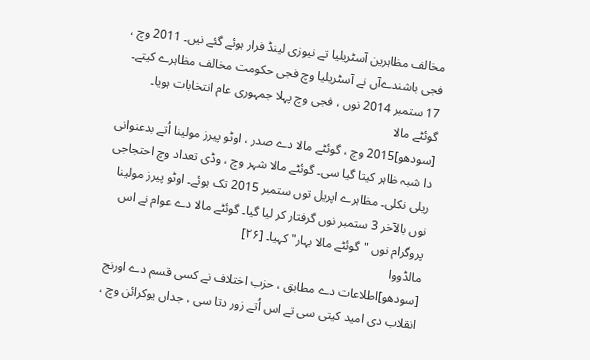مخالف مظاہرین آسٹریلیا تے نیوزی لینڈ فرار ہوئے گئے نيں۔ 2011 وچ ، فجی باشندےآں نے آسٹریلیا وچ فجی حکومت مخالف مظاہرے کیتے۔ 17 ستمبر 2014 نوں ، فجی وچ پہلا جمہوری عام انتخابات ہويا۔
گوئٹے مالا
[سودھو]2015 وچ ، گوئٹے مالا دے صدر ، اوٹو پیرز مولینا اُتے بدعنوانی دا شبہ ظاہر کيتا گیا سی۔ گوئٹے مالا شہر وچ ، وڈی تعداد وچ احتجاجی ریلی نکلی۔ مظاہرے اپریل توں ستمبر 2015 تک ہوئے۔ اوٹو پیرز مولینا نوں بالآخر 3 ستمبر نوں گرفتار کر ليا گیا۔ گوئٹے مالا دے عوام نے اس پروگرام نوں "گوئٹے مالا بہار" کہیا۔ [۲۶]
مالڈووا
[سودھو]اطلاعات دے مطابق ، حزب اختلاف نے کسی قسم دے اورنج انقلاب دی امید کيتی سی تے اس اُتے زور دتا سی ، جداں یوکرائن وچ ،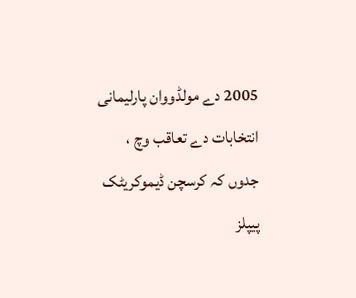2005 دے مولڈووان پارلیمانی انتخابات دے تعاقب وچ ، جدوں کہ کرسچن ڈیموکریٹک پیپلز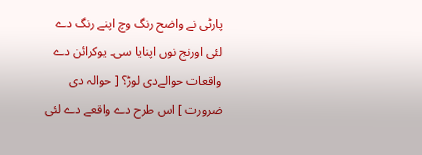پارٹی نے واضح رنگ وچ اپنے رنگ دے لئی اورنج نوں اپنایا سی۔ یوکرائن دے واقعات حوالےدی لوڑ؟ [ حوالہ دی ضرورت ] اس طرح دے واقعے دے لئی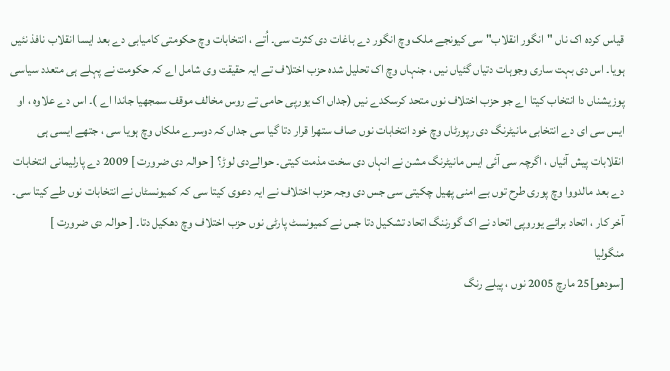قیاس کردہ اک ناں "انگور انقلاب" سی کیونجے ملک وچ انگور دے باغات دی کثرت سی۔ اُتے ، انتخابات وچ حکومتی کامیابی دے بعد ایسا انقلاب نافذ نئيں ہويا۔ اس دی بہت ساری وجوہات دتیاں گئیاں نيں ، جنہاں وچ اک تحلیل شدہ حزب اختلاف تے ایہ حقیقت وی شامل اے کہ حکومت نے پہلے ہی متعدد سیاسی پوزیشناں دا انتخاب کيتا اے جو حزب اختلاف نوں متحد کرسکدے نيں (جداں اک یورپی حامی تے روس مخالف موقف سمجھیا جاندا اے )۔ اس دے علاوہ ، او ایس سی ای دے انتخابی مانیٹرنگ دی رپورٹاں وچ خود انتخابات نوں صاف ستھرا قرار دتا گیا سی جداں کہ دوسرے ملکاں وچ ہويا سی ، جتھے ایسی ہی انقلابات پیش آئیاں ، اگرچہ سی آئی ایس مانیٹرنگ مشن نے انہاں دی سخت مذمت کيتی۔ حوالےدی لوڑ؟ [ حوالہ دی ضرورت ] 2009 دے پارلیمانی انتخابات دے بعد مالدووا وچ پوری طرح توں بے امنی پھیل چکيتی سی جس دی وجہ حزب اختلاف نے ایہ دعوی کيتا سی کہ کمیونسٹاں نے انتخابات نوں طے کيتا سی۔ آخر کار ، اتحاد برائے یوروپی اتحاد نے اک گورننگ اتحاد تشکیل دتا جس نے کمیونسٹ پارٹی نوں حزب اختلاف وچ دھکیل دتا۔ [ حوالہ دی ضرورت ]
منگولیا
[سودھو]25 مارچ 2005 نوں ، پیلے رنگ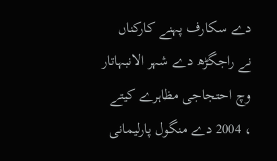دے سکارف پہنے کارکناں نے راجگڑھ دے شہر الانبہاتار وچ احتجاجی مظاہرے کیتے ، 2004 دے منگول پارلیمانی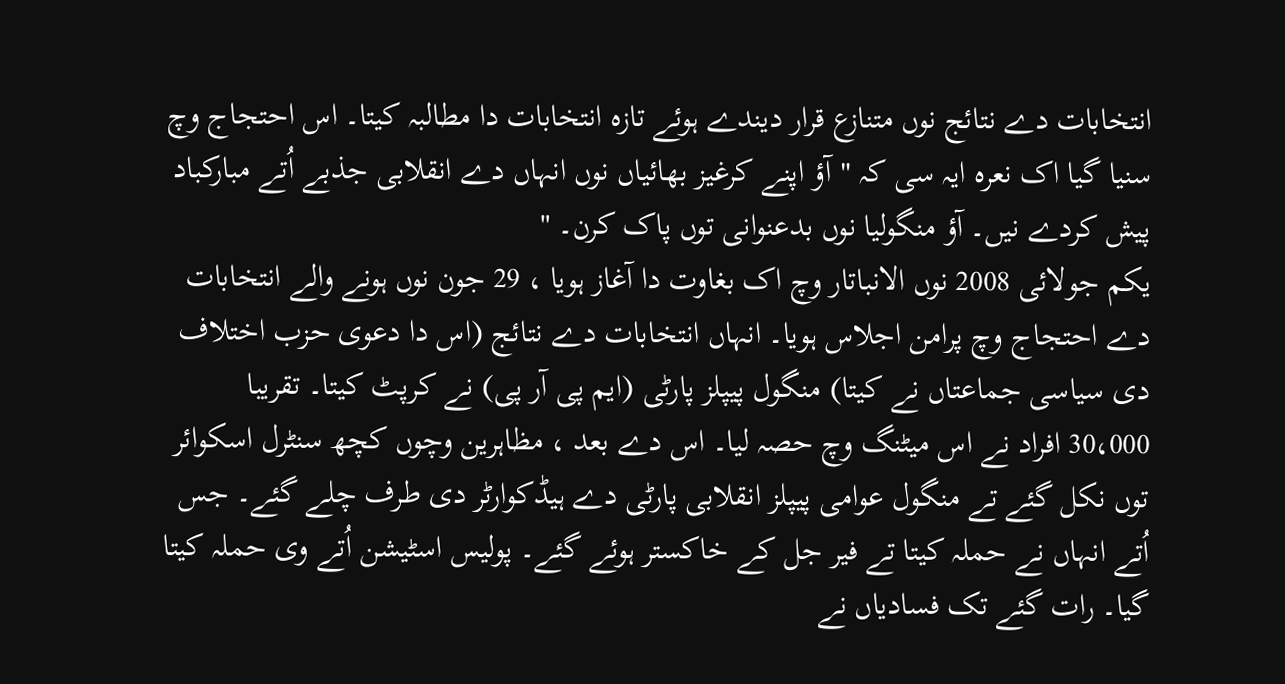انتخابات دے نتائج نوں متنازع قرار دیندے ہوئے تازہ انتخابات دا مطالبہ کيتا۔ اس احتجاج وچ سنیا گیا اک نعرہ ایہ سی کہ "آؤ اپنے کرغیز بھائیاں نوں انہاں دے انقلابی جذبے اُتے مبارکباد پیش کردے نيں۔ آؤ منگولیا نوں بدعنوانی توں پاک کرن۔ "
یکم جولائی 2008 نوں الانباتار وچ اک بغاوت دا آغاز ہويا ، 29 جون نوں ہونے والے انتخابات دے احتجاج وچ پرامن اجلاس ہويا۔ انہاں انتخابات دے نتائج (اس دا دعوی حزب اختلاف دی سیاسی جماعتاں نے کيتا) منگول پیپلز پارٹی (ایم پی آر پی) نے کرپٹ کيتا۔ تقریبا 30،000 افراد نے اس میٹنگ وچ حصہ لیا۔ اس دے بعد ، مظاہرین وچوں کچھ سنٹرل اسکوائر توں نکل گئے تے منگول عوامی پیپلز انقلابی پارٹی دے ہیڈکوارٹر دی طرف چلے گئے۔ جس اُتے انہاں نے حملہ کيتا تے فیر جل کے خاکستر ہوئے گئے۔ پولیس اسٹیشن اُتے وی حملہ کيتا گیا۔ رات گئے تک فسادیاں نے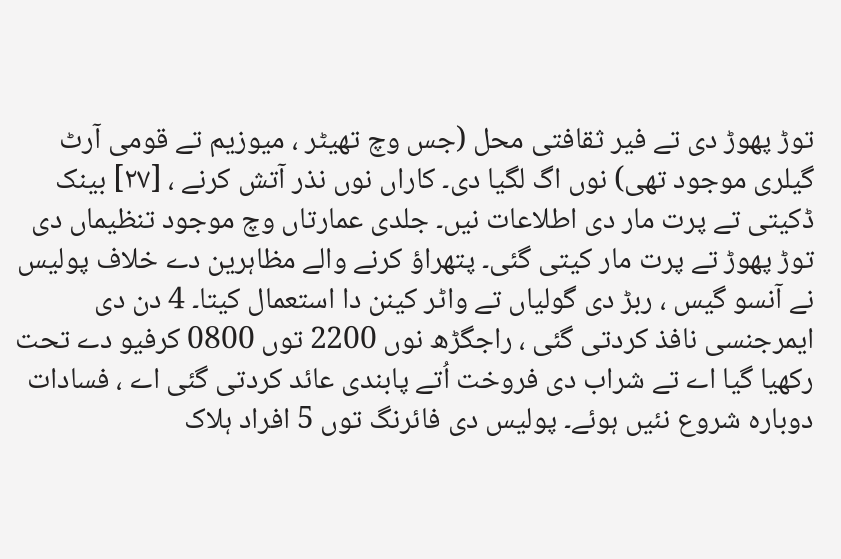توڑ پھوڑ دی تے فیر ثقافتی محل (جس وچ تھیٹر ، میوزیم تے قومی آرٹ گیلری موجود تھی) نوں اگ لگیا دی۔ کاراں نوں نذر آتش کرنے ، [۲۷] بینک ڈکيتی تے پرت مار دی اطلاعات نيں۔ جلدی عمارتاں وچ موجود تنظیماں دی توڑ پھوڑ تے پرت مار کيتی گئی۔ پتھراؤ کرنے والے مظاہرین دے خلاف پولیس نے آنسو گیس ، ربڑ دی گولیاں تے واٹر کینن دا استعمال کيتا۔ 4 دن دی ایمرجنسی نافذ کردتی گئی ، راجگڑھ نوں 2200 توں 0800 کرفیو دے تحت رکھیا گیا اے تے شراب دی فروخت اُتے پابندی عائد کردتی گئی اے ، فسادات دوبارہ شروع نئيں ہوئے۔ پولیس دی فائرنگ توں 5 افراد ہلاک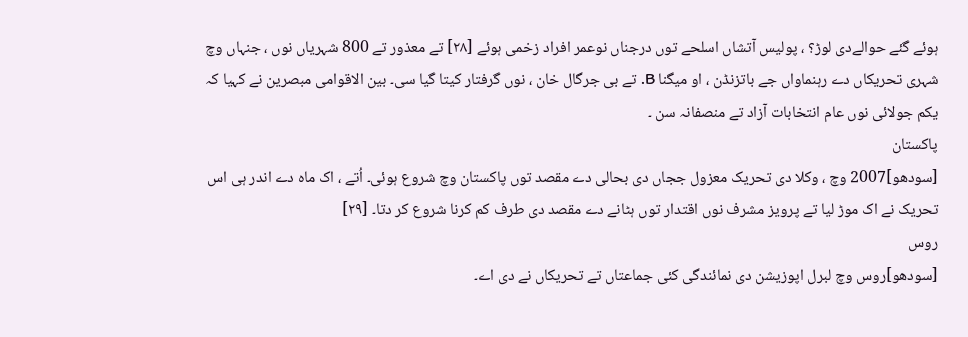ہوئے گئے حوالےدی لوڑ؟ ، پولیس آتشاں اسلحے توں درجناں نوعمر افراد زخمی ہوئے [۲۸] تے معذور تے 800 شہریاں نوں ، جنہاں وچ شہری تحریکاں دے رہنماواں جے باتزنڈن ، او میگنا B. تے بی جرگال خان ، نوں گرفتار کيتا گیا سی۔ بین الاقوامی مبصرین نے کہیا کہ یکم جولائی نوں عام انتخابات آزاد تے منصفانہ سن ۔
پاکستان
[سودھو]2007 وچ ، وکلا دی تحریک معزول ججاں دی بحالی دے مقصد توں پاکستان وچ شروع ہوئی۔ اُتے ، اک ماہ دے اندر ہی اس تحریک نے اک موڑ لیا تے پرویز مشرف نوں اقتدار توں ہٹانے دے مقصد دی طرف کم کرنا شروع کر دتا۔ [۲۹]
روس
[سودھو]روس وچ لبرل اپوزیشن دی نمائندگی کئی جماعتاں تے تحریکاں نے دی اے۔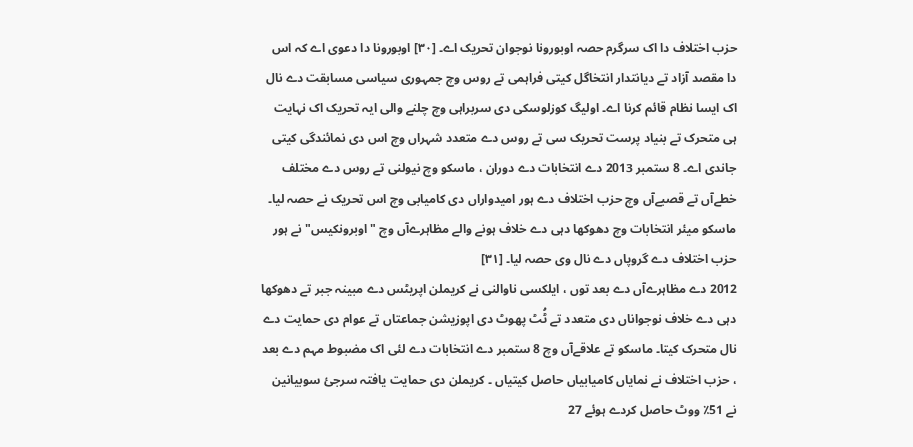حزب اختلاف دا اک سرگرم حصہ اوبورونا نوجوان تحریک اے۔ [۳۰] اوبورونا دا دعوی اے کہ اس دا مقصد آزاد تے دیانتدار انتخاگل کيتی فراہمی تے روس وچ جمہوری سیاسی مسابقت دے نال اک ایسا نظام قائم کرنا اے۔ اولیگ کوزلوسکی دی سربراہی وچ چلنے والی ایہ تحریک اک نہایت ہی متحرک تے بنیاد پرست تحریک سی تے روس دے متعدد شہراں وچ اس دی نمائندگی کيتی جاندی اے۔ 8 ستمبر 2013 دے انتخابات دے دوران ، ماسکو وچ نیولنی تے روس دے مختلف خطےآں تے قصبےآں وچ حزب اختلاف دے ہور امیدواراں دی کامیابی وچ اس تحریک نے حصہ لیا۔ ماسکو میئر انتخابات وچ دھوکھا دہی دے خلاف ہونے والے مظاہرےآں وچ "اوبرونکیس" نے ہور حزب اختلاف دے گروپاں دے نال وی حصہ لیا۔ [۳۱]
2012 دے مظاہرےآں دے بعد توں ، ایلکسی ناوالنی نے کریملن اپریٹس دے مبینہ جبر تے دھوکھا دہی دے خلاف نوجواناں دی متعدد تے ٹُٹ پھوٹ دی اپوزیشن جماعتاں تے عوام دی حمایت دے نال متحرک کيتا۔ ماسکو تے علاقےآں وچ 8 ستمبر دے انتخابات دے لئی اک مضبوط مہم دے بعد ، حزب اختلاف نے نمایاں کامیابیاں حاصل کيتیاں ۔ کریملن دی حمایت یافتہ سرجئ سوبیانین نے 51٪ ووٹ حاصل کردے ہوئے 27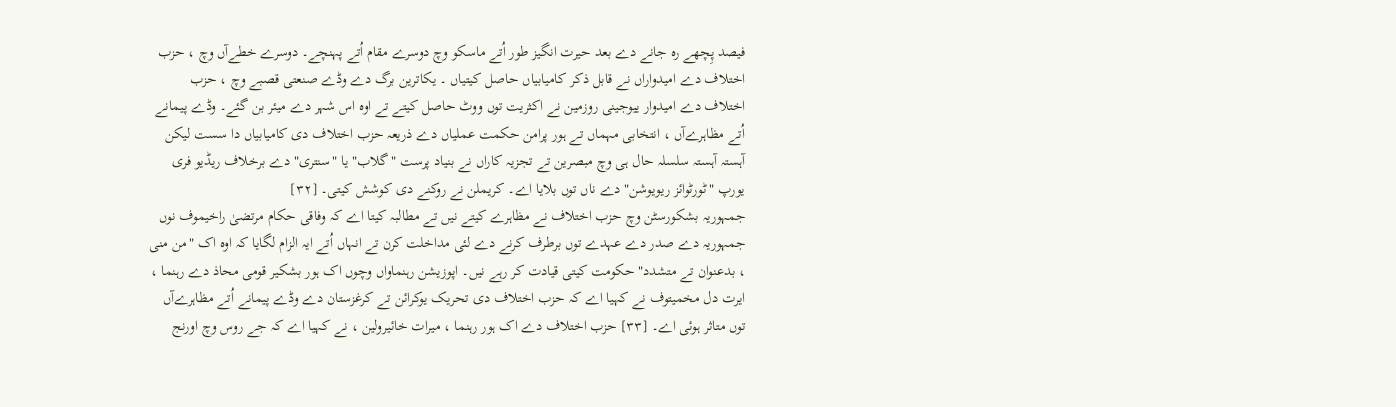فیصد پِچھے رہ جانے دے بعد حیرت انگیز طور اُتے ماسکو وچ دوسرے مقام اُتے پہنچے۔ دوسرے خطےآں وچ ، حزب اختلاف دے امیدواراں نے قابل ذکر کامیابیاں حاصل کيتیاں ۔ یکاترین برگ دے وڈے صنعتی قصبے وچ ، حزب اختلاف دے امیدوار ییوجینی روزمین نے اکثریت توں ووٹ حاصل کیتے تے اوہ اس شہر دے میئر بن گئے۔ وڈے پیمانے اُتے مظاہرےآں ، انتخابی مہماں تے ہور پرامن حکمت عملیاں دے ذریعہ حزب اختلاف دی کامیابیاں دا سست لیکن آہستہ آہستہ سلسلہ حال ہی وچ مبصرین تے تجزیہ کاراں نے بنیاد پرست "گلاب" یا "سنتری" دے برخلاف ریڈیو فری یورپ "ٹورٹوائز ریویوشن" دے ناں توں بلايا اے۔ کریملن نے روکنے دی کوشش کيتی۔ [۳۲]
جمہوریہ بشکورسٹن وچ حزب اختلاف نے مظاہرے کیتے نيں تے مطالبہ کيتا اے کہ وفاقی حکام مرتضیٰ راخیموف نوں جمہوریہ دے صدر دے عہدے توں برطرف کرنے دے لئی مداخلت کرن تے انہاں اُتے ایہ الزام لگایا کہ اوہ اک "من منی ، بدعنوان تے متشدد" حکومت کیتی قیادت کر رہے نيں۔ اپوزیشن رہنماواں وچوں اک ہور بشکیر قومی محاذ دے رہنما ، ایرت دل مخمیتوف نے کہیا اے کہ حزب اختلاف دی تحریک یوکرائن تے کرغزستان دے وڈے پیمانے اُتے مظاہرےآں توں متاثر ہوئی اے۔ [۳۳] حزب اختلاف دے اک ہور رہنما ، میرات خائیرولین ، نے کہیا اے کہ جے روس وچ اورنج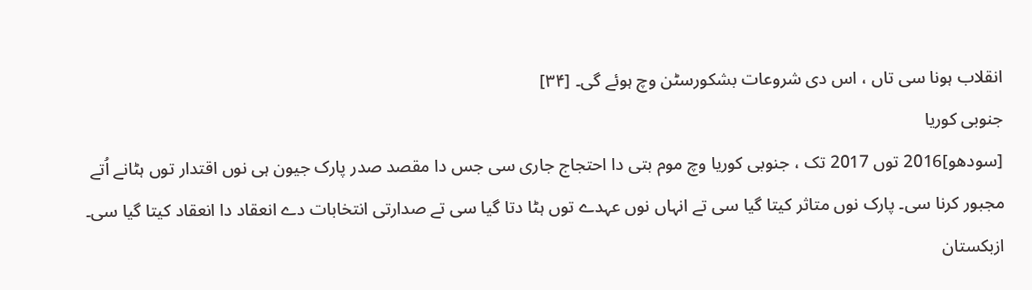انقلاب ہونا سی تاں ، اس دی شروعات بشکورسٹن وچ ہوئے گی۔ [۳۴]
جنوبی کوریا
[سودھو]2016 توں 2017 تک ، جنوبی کوریا وچ موم بتی دا احتجاج جاری سی جس دا مقصد صدر پارک جیون ہی نوں اقتدار توں ہٹانے اُتے مجبور کرنا سی۔ پارک نوں متاثر کيتا گیا سی تے انہاں نوں عہدے توں ہٹا دتا گیا سی تے صدارتی انتخابات دے انعقاد دا انعقاد کيتا گیا سی۔
ازبکستان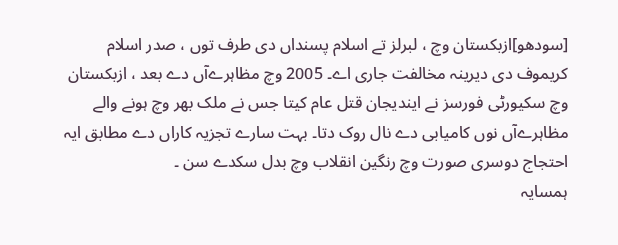[سودھو]ازبکستان وچ ، لبرلز تے اسلام پسنداں دی طرف توں ، صدر اسلام کریموف دی دیرینہ مخالفت جاری اے۔ 2005 وچ مظاہرےآں دے بعد ، ازبکستان وچ سکیورٹی فورسز نے ایندیجان قتل عام کيتا جس نے ملک بھر وچ ہونے والے مظاہرےآں نوں کامیابی دے نال روک دتا۔ بہت سارے تجزیہ کاراں دے مطابق ایہ احتجاج دوسری صورت وچ رنگین انقلاب وچ بدل سکدے سن ۔
ہمسایہ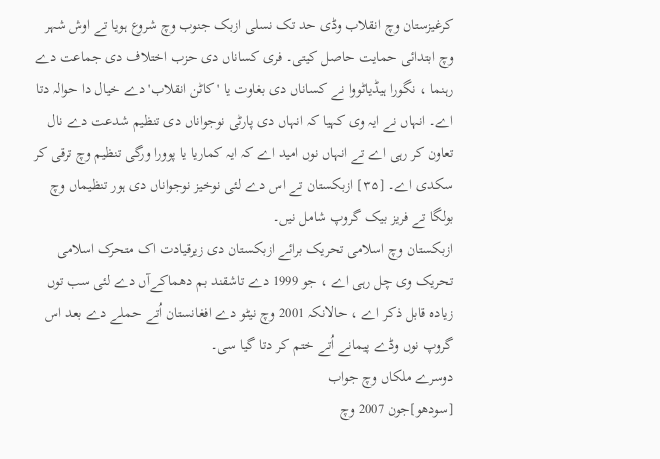کرغیزستان وچ انقلاب وڈی حد تک نسلی ازبک جنوب وچ شروع ہويا تے اوش شہر وچ ابتدائی حمایت حاصل کيتی۔ فری کساناں دی حزب اختلاف دی جماعت دے رہنما ، نگورا ہیڈیاٹووا نے کساناں دی بغاوت یا 'کاٹن انقلاب' دے خیال دا حوالہ دتا اے۔ انہاں نے ایہ وی کہیا کہ انہاں دی پارٹی نوجواناں دی تنظیم شدعت دے نال تعاون کر رہی اے تے انہاں نوں امید اے کہ ایہ کماریا یا پوورا ورگی تنظیم وچ ترقی کر سکدی اے۔ [۳۵] ازبکستان تے اس دے لئی نوخیز نوجواناں دی ہور تنظیماں وچ بولگا تے فریز بیک گروپ شامل نيں۔
ازبکستان وچ اسلامی تحریک برائے ازبکستان دی زیرقیادت اک متحرک اسلامی تحریک وی چل رہی اے ، جو 1999 دے تاشقند بم دھماکےآں دے لئی سب توں زیادہ قابل ذکر اے ، حالانکہ 2001 وچ نیٹو دے افغانستان اُتے حملے دے بعد اس گروپ نوں وڈے پیمانے اُتے ختم کر دتا گیا سی۔
دوسرے ملکاں وچ جواب
[سودھو]جون 2007 وچ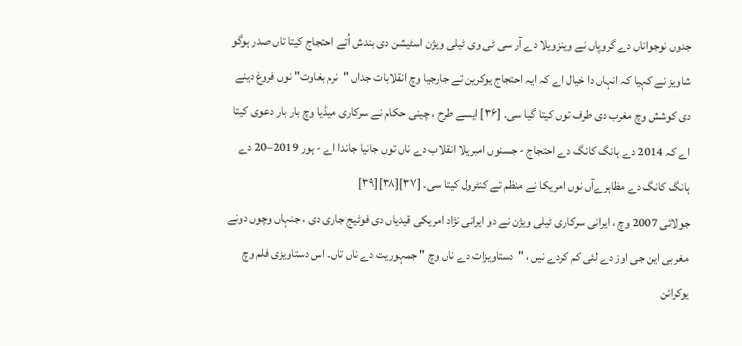جدوں نوجواناں دے گروپاں نے وینزویلا دے آر سی ٹی وی ٹیلی ویژن اسٹیشن دی بندش اُتے احتجاج کيتا تاں صدر ہوگو شاویز نے کہیا کہ انہاں دا خیال اے کہ ایہ احتجاج یوکرین تے جارجیا وچ انقلابات جداں "نرم بغاوت" نوں فروغ دینے دی کوشش وچ مغرب دی طرف توں کيتا گیا سی۔ [۳۶] ايسے طرح ، چینی حکام نے سرکاری میڈیا وچ بار بار دعوی کيتا اے کہ 2014 دے ہانگ کانگ دے احتجاج - جسنوں امبریلا انقلاب دے ناں توں جانیا جاندا اے - ہور 2019–20 دے ہانگ کانگ دے مظاہرےآں نوں امریکا نے منظم تے کنٹرول کيتا سی۔ [۳۷][۳۸][۳۹]
جولائی 2007 وچ ، ایرانی سرکاری ٹیلی ویژن نے دو ایرانی نژاد امریکی قیدیاں دی فوٹیج جاری دی ، جنہاں وچوں دونے مغربی این جی اوز دے لئی کم کردے نيں ، "دستاویزات دے ناں وچ " جمہوریت دے ناں تاں۔ اس دستاویزی فلم وچ یوکرائن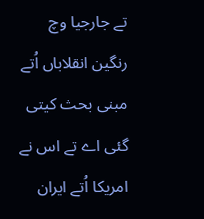تے جارجیا وچ رنگین انقلاباں اُتے مبنی بحث کيتی گئی اے تے اس نے امریکا اُتے ایران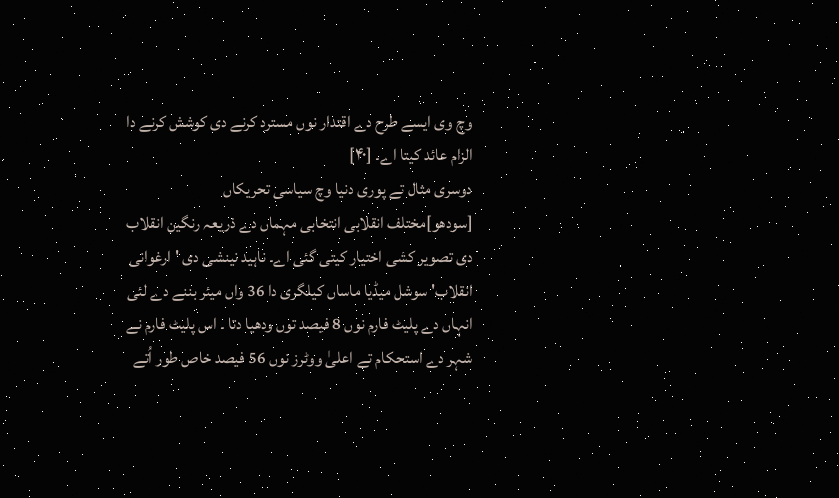وچ وی ايسے طرح دے اقتدار نوں مسترد کرنے دی کوشش کرنے دا الزام عائد کيتا اے۔ [۴۰]
دوسری مثال تے پوری دنیا وچ سیاسی تحریکاں
[سودھو]مختلف انقلابی انتخابی مہماں دے ذریعہ رنگین انقلاب دی تصویر کشی اختیار کيتی گئی اے۔ ناہید نینشی دی 'ارغوانی انقلاب' سوشل میڈیا ماساں کیلگری دا 36 واں میئر بننے دے لئی انہاں دے پلیٹ فارم نوں 8 فیصد توں ودھیا دتا ۔ اس پلیٹ فارم نے شہر دے استحکام تے اعلیٰ ووٹرز نوں 56 فیصد خاص طور اُتے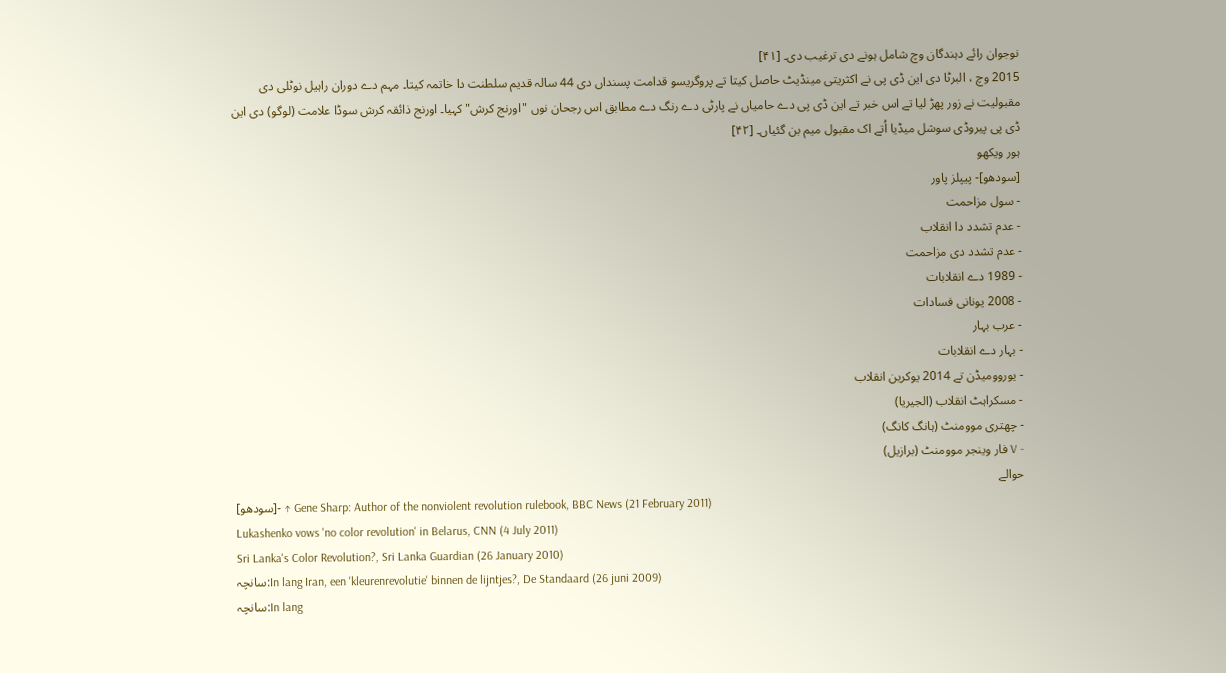نوجوان رائے دہندگان وچ شامل ہونے دی ترغیب دی۔ [۴۱]
2015 وچ ، البرٹا دی این ڈی پی نے اکثریتی مینڈیٹ حاصل کيتا تے پروگریسو قدامت پسنداں دی 44 سالہ قدیم سلطنت دا خاتمہ کيتا۔ مہم دے دوران راہیل نوٹلی دی مقبولیت نے زور پھڑ لیا تے اس خبر تے این ڈی پی دے حامیاں نے پارٹی دے رنگ دے مطابق اس رجحان نوں "اورنج کرش" کہیا۔ اورنج ذائقہ کرش سوڈا علامت (لوگو) دی این ڈی پی پیروڈی سوشل میڈیا اُتے اک مقبول میم بن گئياں۔ [۴۲]
ہور ویکھو
[سودھو]- پیپلز پاور
- سول مزاحمت
- عدم تشدد دا انقلاب
- عدم تشدد دی مزاحمت
- 1989 دے انقلابات
- 2008 یونانی فسادات
- عرب بہار
- بہار دے انقلابات
- یوروومیڈن تے 2014 یوکرین انقلاب
- مسکراہٹ انقلاب (الجیریا)
- چھتری موومنٹ (ہانگ کانگ)
- V فار وینجر موومنٹ (برازیل)
حوالے
[سودھو]- ↑ Gene Sharp: Author of the nonviolent revolution rulebook, BBC News (21 February 2011)
Lukashenko vows 'no color revolution' in Belarus, CNN (4 July 2011)
Sri Lanka's Color Revolution?, Sri Lanka Guardian (26 January 2010)
سانچہ:In lang Iran, een 'kleurenrevolutie' binnen de lijntjes?, De Standaard (26 juni 2009)
سانچہ:In lang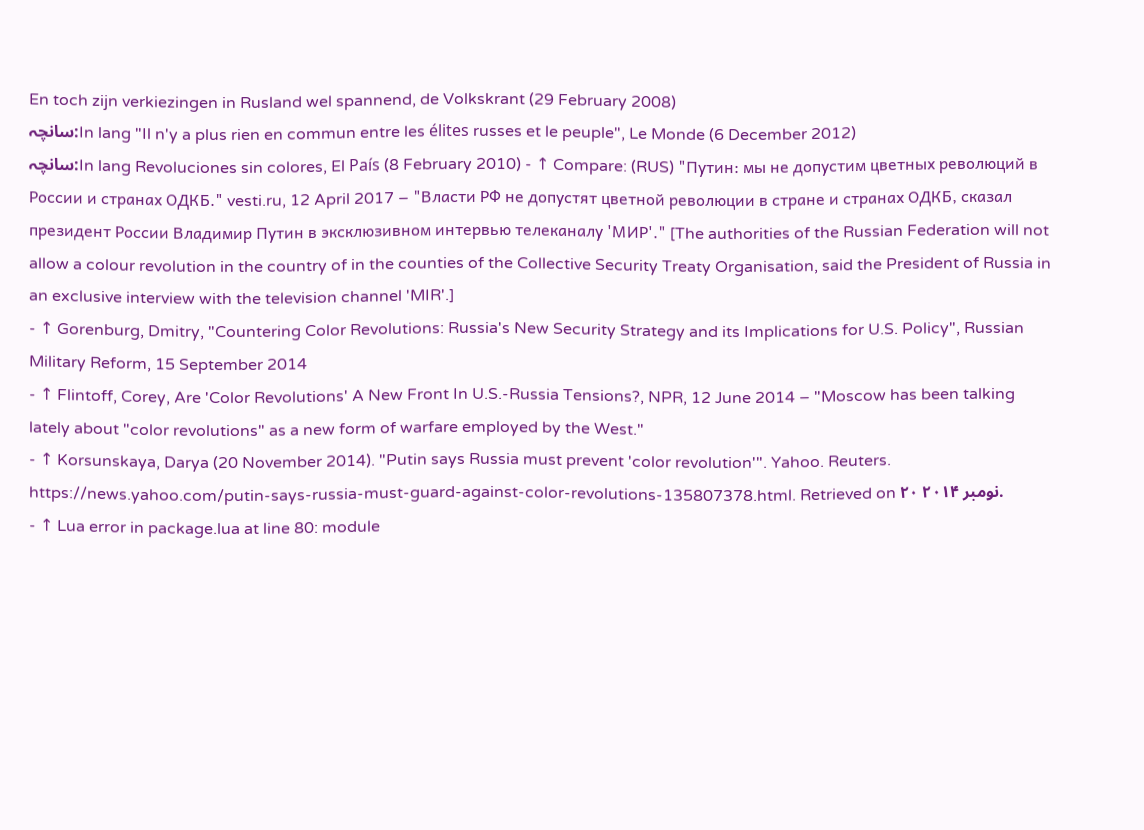En toch zijn verkiezingen in Rusland wel spannend, de Volkskrant (29 February 2008)
سانچہ:In lang "Il n'y a plus rien en commun entre les élites russes et le peuple", Le Monde (6 December 2012)
سانچہ:In lang Revoluciones sin colores, El País (8 February 2010) - ↑ Compare: (RUS) "Путин: мы не допустим цветных революций в России и странах ОДКБ." vesti.ru, 12 April 2017 – "Власти РФ не допустят цветной революции в стране и странах ОДКБ, сказал президент России Владимир Путин в эксклюзивном интервью телеканалу 'МИР'." [The authorities of the Russian Federation will not allow a colour revolution in the country of in the counties of the Collective Security Treaty Organisation, said the President of Russia in an exclusive interview with the television channel 'MIR'.]
- ↑ Gorenburg, Dmitry, "Countering Color Revolutions: Russia's New Security Strategy and its Implications for U.S. Policy", Russian Military Reform, 15 September 2014
- ↑ Flintoff, Corey, Are 'Color Revolutions' A New Front In U.S.-Russia Tensions?, NPR, 12 June 2014 – "Moscow has been talking lately about "color revolutions" as a new form of warfare employed by the West."
- ↑ Korsunskaya, Darya (20 November 2014). "Putin says Russia must prevent 'color revolution'". Yahoo. Reuters. https://news.yahoo.com/putin-says-russia-must-guard-against-color-revolutions-135807378.html. Retrieved on ۲۰ نومبر ۲۰۱۴.
- ↑ Lua error in package.lua at line 80: module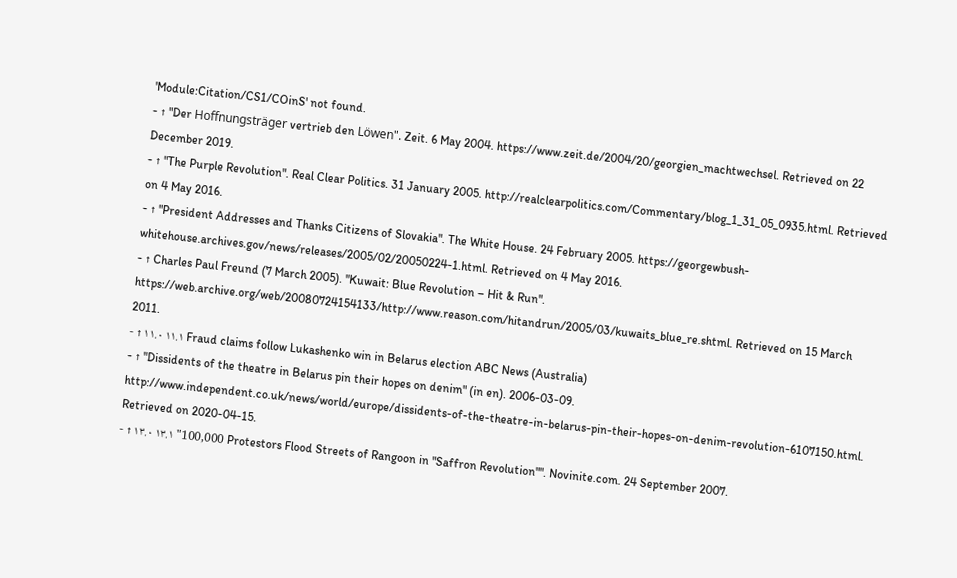'Module:Citation/CS1/COinS' not found.
- ↑ "Der Hoffnungsträger vertrieb den Löwen". Zeit. 6 May 2004. https://www.zeit.de/2004/20/georgien_machtwechsel. Retrieved on 22 December 2019.
- ↑ "The Purple Revolution". Real Clear Politics. 31 January 2005. http://realclearpolitics.com/Commentary/blog_1_31_05_0935.html. Retrieved on 4 May 2016.
- ↑ "President Addresses and Thanks Citizens of Slovakia". The White House. 24 February 2005. https://georgewbush-whitehouse.archives.gov/news/releases/2005/02/20050224-1.html. Retrieved on 4 May 2016.
- ↑ Charles Paul Freund (7 March 2005). "Kuwait: Blue Revolution – Hit & Run". https://web.archive.org/web/20080724154133/http://www.reason.com/hitandrun/2005/03/kuwaits_blue_re.shtml. Retrieved on 15 March 2011.
- ↑ ۱۱.۰ ۱۱.۱ Fraud claims follow Lukashenko win in Belarus election ABC News (Australia)
- ↑ "Dissidents of the theatre in Belarus pin their hopes on denim" (in en). 2006-03-09. http://www.independent.co.uk/news/world/europe/dissidents-of-the-theatre-in-belarus-pin-their-hopes-on-denim-revolution-6107150.html. Retrieved on 2020-04-15.
- ↑ ۱۳.۰ ۱۳.۱ "100,000 Protestors Flood Streets of Rangoon in "Saffron Revolution"". Novinite.com. 24 September 2007.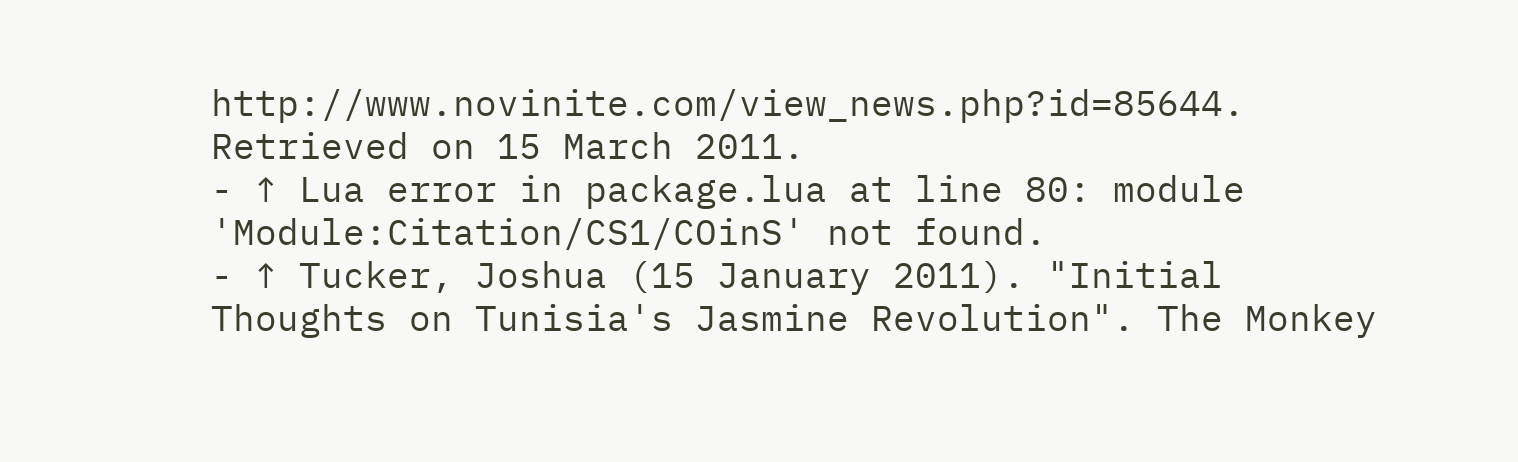http://www.novinite.com/view_news.php?id=85644. Retrieved on 15 March 2011.
- ↑ Lua error in package.lua at line 80: module 'Module:Citation/CS1/COinS' not found.
- ↑ Tucker, Joshua (15 January 2011). "Initial Thoughts on Tunisia's Jasmine Revolution". The Monkey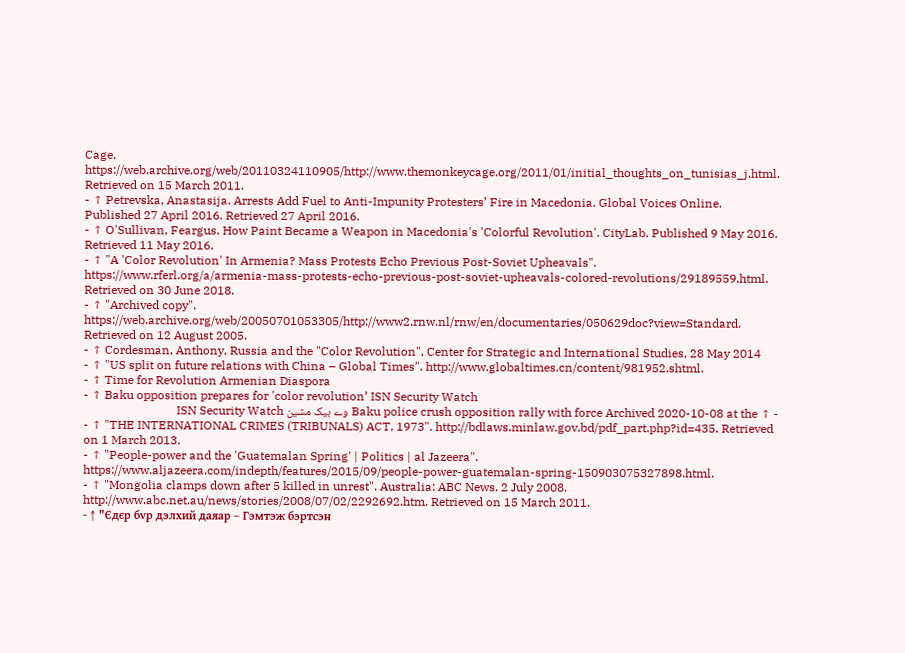Cage. https://web.archive.org/web/20110324110905/http://www.themonkeycage.org/2011/01/initial_thoughts_on_tunisias_j.html. Retrieved on 15 March 2011.
- ↑ Petrevska, Anastasija. Arrests Add Fuel to Anti-Impunity Protesters’ Fire in Macedonia. Global Voices Online. Published 27 April 2016. Retrieved 27 April 2016.
- ↑ O'Sullivan, Feargus. How Paint Became a Weapon in Macedonia's 'Colorful Revolution'. CityLab. Published 9 May 2016. Retrieved 11 May 2016.
- ↑ "A 'Color Revolution' In Armenia? Mass Protests Echo Previous Post-Soviet Upheavals". https://www.rferl.org/a/armenia-mass-protests-echo-previous-post-soviet-upheavals-colored-revolutions/29189559.html. Retrieved on 30 June 2018.
- ↑ "Archived copy". https://web.archive.org/web/20050701053305/http://www2.rnw.nl/rnw/en/documentaries/050629doc?view=Standard. Retrieved on 12 August 2005.
- ↑ Cordesman, Anthony, Russia and the "Color Revolution", Center for Strategic and International Studies, 28 May 2014
- ↑ "US split on future relations with China – Global Times". http://www.globaltimes.cn/content/981952.shtml.
- ↑ Time for Revolution Armenian Diaspora
- ↑ Baku opposition prepares for 'color revolution’ ISN Security Watch
- ↑ Baku police crush opposition rally with force Archived 2020-10-08 at the وے بیک مشین ISN Security Watch
- ↑ "THE INTERNATIONAL CRIMES (TRIBUNALS) ACT, 1973". http://bdlaws.minlaw.gov.bd/pdf_part.php?id=435. Retrieved on 1 March 2013.
- ↑ "People-power and the 'Guatemalan Spring' | Politics | al Jazeera". https://www.aljazeera.com/indepth/features/2015/09/people-power-guatemalan-spring-150903075327898.html.
- ↑ "Mongolia clamps down after 5 killed in unrest". Australia: ABC News. 2 July 2008. http://www.abc.net.au/news/stories/2008/07/02/2292692.htm. Retrieved on 15 March 2011.
- ↑ "Єдєр бvр дэлхий даяар – Гэмтэж бэртсэн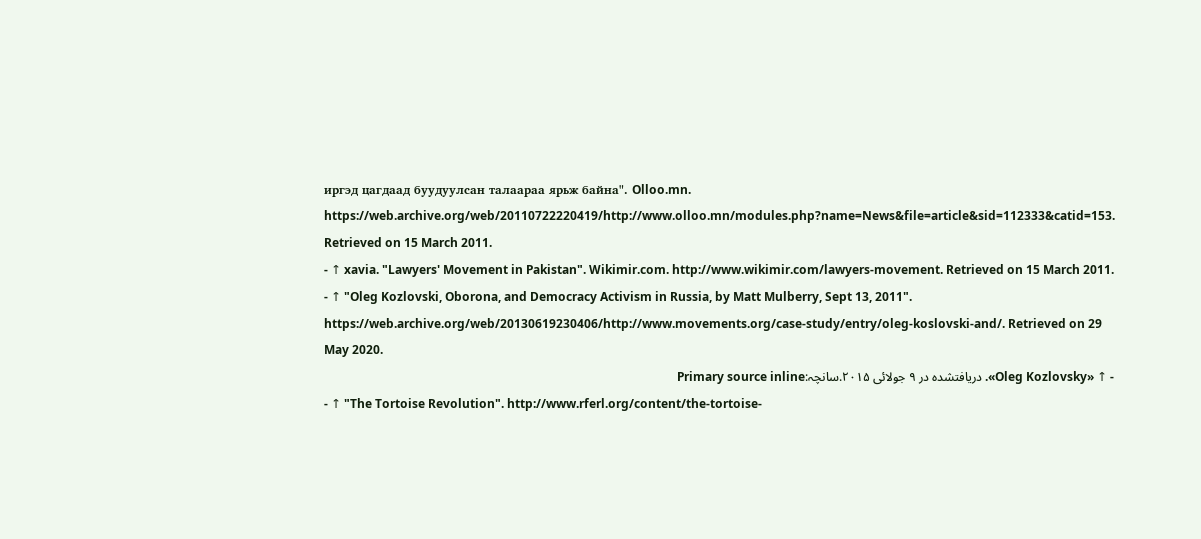иргэд цагдаад буудуулсан талаараа ярьж байна". Olloo.mn. https://web.archive.org/web/20110722220419/http://www.olloo.mn/modules.php?name=News&file=article&sid=112333&catid=153. Retrieved on 15 March 2011.
- ↑ xavia. "Lawyers' Movement in Pakistan". Wikimir.com. http://www.wikimir.com/lawyers-movement. Retrieved on 15 March 2011.
- ↑ "Oleg Kozlovski, Oborona, and Democracy Activism in Russia, by Matt Mulberry, Sept 13, 2011". https://web.archive.org/web/20130619230406/http://www.movements.org/case-study/entry/oleg-koslovski-and/. Retrieved on 29 May 2020.
- ↑ «Oleg Kozlovsky». دریافتشده در ۹ جولائی ۲۰۱۵.سانچہ:Primary source inline
- ↑ "The Tortoise Revolution". http://www.rferl.org/content/the-tortoise-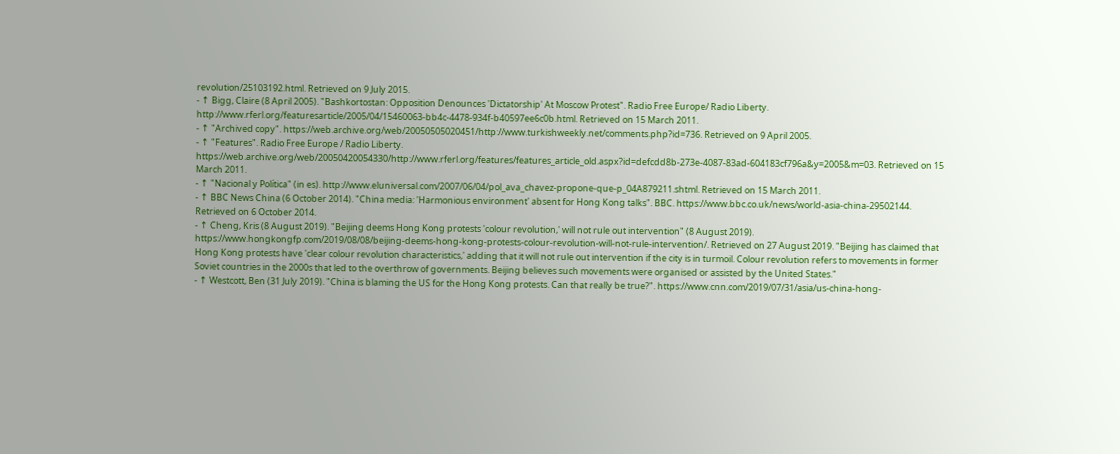revolution/25103192.html. Retrieved on 9 July 2015.
- ↑ Bigg, Claire (8 April 2005). "Bashkortostan: Opposition Denounces 'Dictatorship' At Moscow Protest". Radio Free Europe/ Radio Liberty. http://www.rferl.org/featuresarticle/2005/04/15460063-bb4c-4478-934f-b40597ee6c0b.html. Retrieved on 15 March 2011.
- ↑ "Archived copy". https://web.archive.org/web/20050505020451/http://www.turkishweekly.net/comments.php?id=736. Retrieved on 9 April 2005.
- ↑ "Features". Radio Free Europe / Radio Liberty. https://web.archive.org/web/20050420054330/http://www.rferl.org/features/features_article_old.aspx?id=defcdd8b-273e-4087-83ad-604183cf796a&y=2005&m=03. Retrieved on 15 March 2011.
- ↑ "Nacional y Política" (in es). http://www.eluniversal.com/2007/06/04/pol_ava_chavez-propone-que-p_04A879211.shtml. Retrieved on 15 March 2011.
- ↑ BBC News China (6 October 2014). "China media: 'Harmonious environment' absent for Hong Kong talks". BBC. https://www.bbc.co.uk/news/world-asia-china-29502144. Retrieved on 6 October 2014.
- ↑ Cheng, Kris (8 August 2019). "Beijing deems Hong Kong protests 'colour revolution,' will not rule out intervention" (8 August 2019). https://www.hongkongfp.com/2019/08/08/beijing-deems-hong-kong-protests-colour-revolution-will-not-rule-intervention/. Retrieved on 27 August 2019. "Beijing has claimed that Hong Kong protests have 'clear colour revolution characteristics,' adding that it will not rule out intervention if the city is in turmoil. Colour revolution refers to movements in former Soviet countries in the 2000s that led to the overthrow of governments. Beijing believes such movements were organised or assisted by the United States."
- ↑ Westcott, Ben (31 July 2019). "China is blaming the US for the Hong Kong protests. Can that really be true?". https://www.cnn.com/2019/07/31/asia/us-china-hong-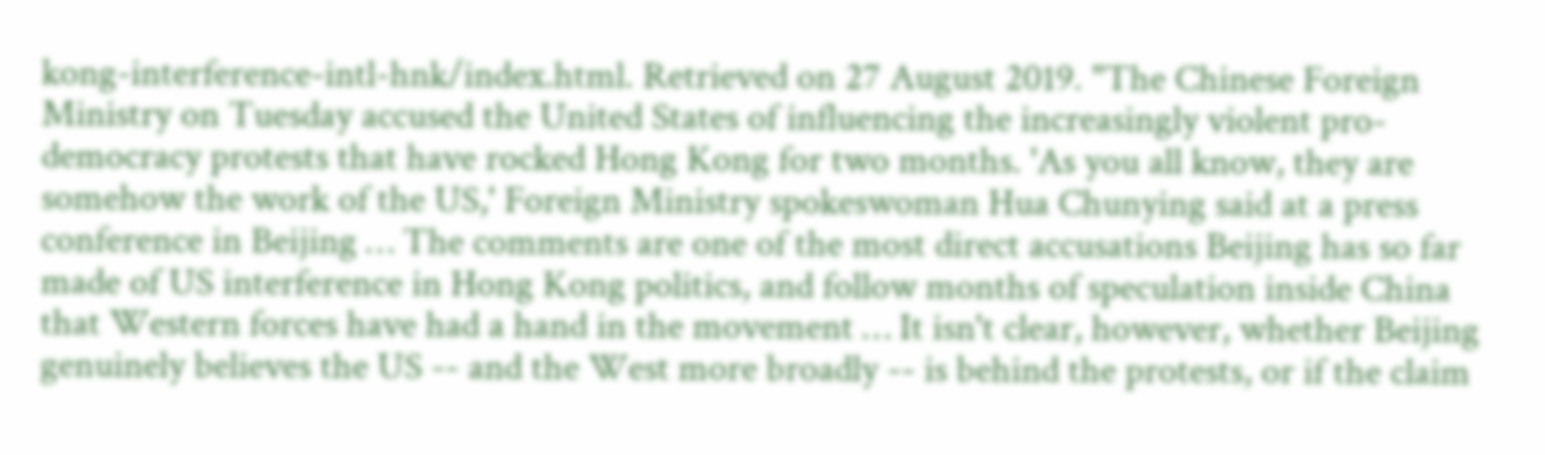kong-interference-intl-hnk/index.html. Retrieved on 27 August 2019. "The Chinese Foreign Ministry on Tuesday accused the United States of influencing the increasingly violent pro-democracy protests that have rocked Hong Kong for two months. 'As you all know, they are somehow the work of the US,' Foreign Ministry spokeswoman Hua Chunying said at a press conference in Beijing … The comments are one of the most direct accusations Beijing has so far made of US interference in Hong Kong politics, and follow months of speculation inside China that Western forces have had a hand in the movement … It isn't clear, however, whether Beijing genuinely believes the US -- and the West more broadly -- is behind the protests, or if the claim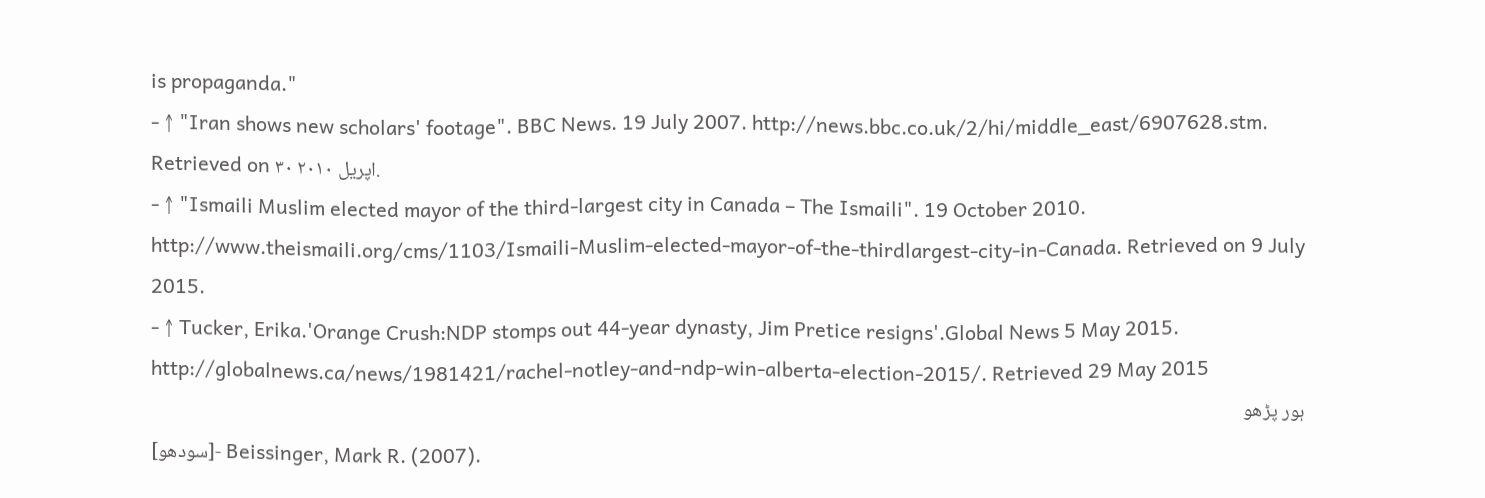is propaganda."
- ↑ "Iran shows new scholars' footage". BBC News. 19 July 2007. http://news.bbc.co.uk/2/hi/middle_east/6907628.stm. Retrieved on ۳۰ اپریل ۲۰۱۰.
- ↑ "Ismaili Muslim elected mayor of the third-largest city in Canada – The Ismaili". 19 October 2010. http://www.theismaili.org/cms/1103/Ismaili-Muslim-elected-mayor-of-the-thirdlargest-city-in-Canada. Retrieved on 9 July 2015.
- ↑ Tucker, Erika.'Orange Crush:NDP stomps out 44-year dynasty, Jim Pretice resigns'.Global News 5 May 2015. http://globalnews.ca/news/1981421/rachel-notley-and-ndp-win-alberta-election-2015/. Retrieved 29 May 2015
ہور پڑھو
[سودھو]- Beissinger, Mark R. (2007).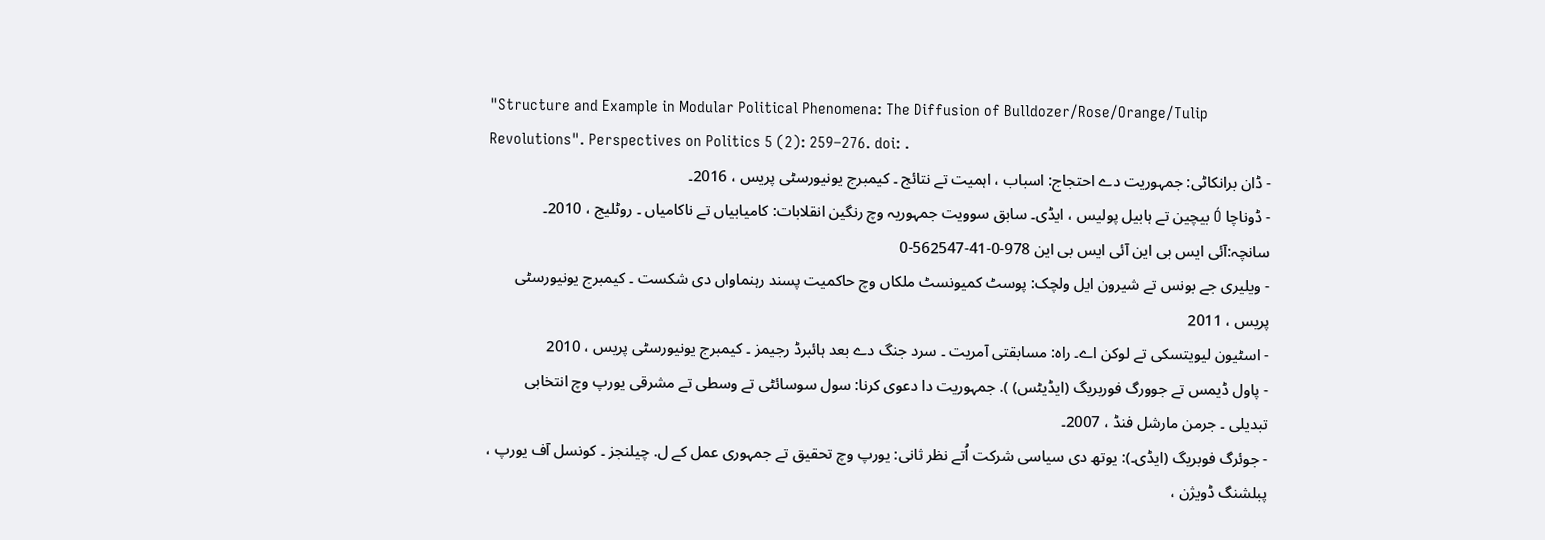"Structure and Example in Modular Political Phenomena: The Diffusion of Bulldozer/Rose/Orange/Tulip Revolutions". Perspectives on Politics 5 (2): 259–276. doi: .
- ڈان برانکاٹی: جمہوریت دے احتجاج: اسباب ، اہمیت تے نتائج ۔ کیمبرج یونیورسٹی پریس ، 2016۔
- ڈوناچا Ó بیچین تے ہابیل پولیس ، ایڈی۔ سابق سوویت جمہوریہ وچ رنگین انقلابات: کامیابیاں تے ناکامیاں ۔ روٹلیج ، 2010۔ سانچہ:آئی ایس بی این آئی ایس بی این 978-0-41-562547-0
- ویلیری جے بونس تے شیرون ایل ولچک: پوسٹ کمیونسٹ ملکاں وچ حاکمیت پسند رہنماواں دی شکست ۔ کیمبرج یونیورسٹی پریس ، 2011
- اسٹیون لیویتسکی تے لوکن اے۔ راہ: مسابقتی آمریت ۔ سرد جنگ دے بعد ہائبرڈ رجیمز ۔ کیمبرج یونیورسٹی پریس ، 2010
- پاول ڈیمس تے جوورگ فوربریگ (ایڈیٹس) ). جمہوریت دا دعوی کرنا: سول سوسائٹی تے وسطی تے مشرقی یورپ وچ انتخابی تبدیلی ۔ جرمن مارشل فنڈ ، 2007۔
- جوئرگ فوبریگ (ایڈی۔): یوتھ دی سیاسی شرکت اُتے نظر ثانی: یورپ وچ تحقیق تے جمہوری عمل کے ل. چیلنجز ۔ کونسل آف یورپ ، پبلشنگ ڈویژن ،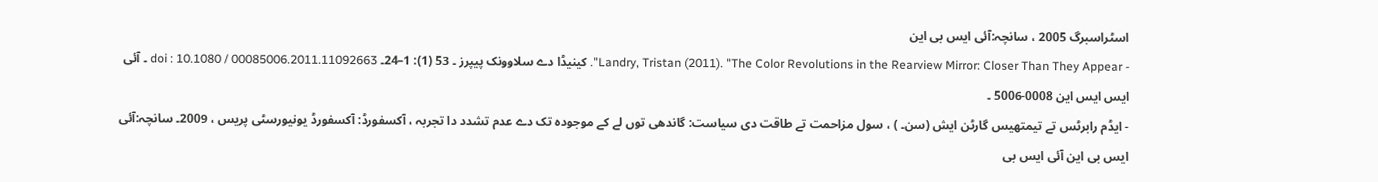اسٹراسبرگ 2005 ، سانچہ:آئی ایس بی این
- Landry, Tristan (2011). "The Color Revolutions in the Rearview Mirror: Closer Than They Appear". کینیڈا دے سلاوونک پیپرز ۔ 53 (1): 1–24۔ doi : 10.1080 / 00085006.2011.11092663 ۔ آئی ایس ایس این 0008-5006 ۔
- ایڈم رابرٹس تے تیمتھیس گارٹن ایش (سن۔ ) ، سول مزاحمت تے طاقت دی سیاست: گاندھی توں لے کے موجودہ تک دے عدم تشدد دا تجربہ ، آکسفورڈ: آکسفورڈ یونیورسٹی پریس ، 2009۔ سانچہ:آئی ایس بی این آئی ایس بی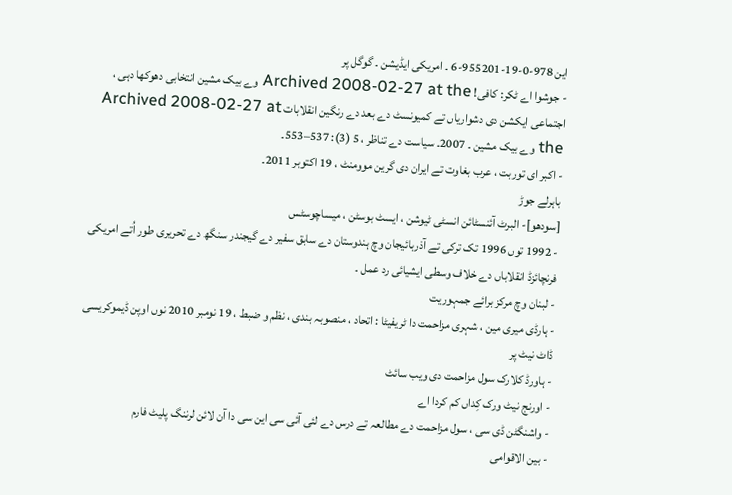این 978-0-19-955201-6 ۔ امریکی ایڈیشن ۔ گوگل پر
- جوشوا اے ٹکر: کافی! Archived 2008-02-27 at the وے بیک مشین انتخابی دھوکھا دہی ، اجتماعی ایکشن دی دشواریاں تے کمیونسٹ دے بعد دے رنگین انقلابات Archived 2008-02-27 at the وے بیک مشین ۔ 2007۔ سیاست دے تناظر ، 5 (3): 537–553۔
- اکبر ای توربت ، عرب بغاوت تے ایران دی گرین موومنٹ ، 19 اکتوبر 2011۔
باہرلے جوڑ
[سودھو]- البرٹ آئنسٹائن انسٹی ٹیوشن ، ایسٹ بوسٹن ، میساچوسٹس
- 1992 توں 1996 تک ترکی تے آذربائیجان وچ ہندوستان دے سابق سفیر دے گیجندر سنگھ دے تحریری طور اُتے امریکی فرنچائزڈ انقلاباں دے خلاف وسطی ایشیائی رد عمل ۔
- لبنان وچ مرکز برائے جمہوریت
- ہارڈی میری مین ، شہری مزاحمت دا ٹریفیٹا : اتحاد ، منصوبہ بندی ، نظم و ضبط ، 19 نومبر 2010 نوں اوپن ڈیموکریسی ڈاٹ نیٹ پر
- ہاورڈ کلارک سول مزاحمت دی ویب سائٹ
- اورنج نیٹ ورک کِداں کم کردا اے
- واشنگٹن ڈی سی ، سول مزاحمت دے مطالعہ تے درس دے لئی آئی سی این سی دا آن لائن لرننگ پلیٹ فارم
- بین الاقوامی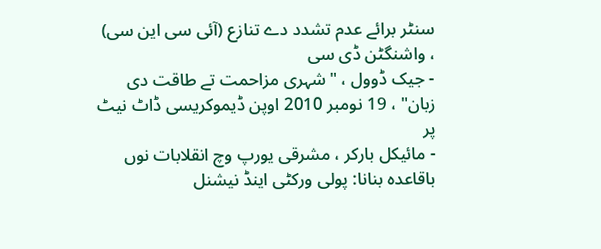سنٹر برائے عدم تشدد دے تنازع (آئی سی این سی) ، واشنگٹن ڈی سی
- جیک ڈوول ، "شہری مزاحمت تے طاقت دی زبان" ، 19 نومبر 2010 اوپن ڈیموکریسی ڈاٹ نیٹ پر
- مائیکل بارکر ، مشرقی یورپ وچ انقلابات نوں باقاعدہ بنانا: پولی ورکٹی اینڈ نیشنل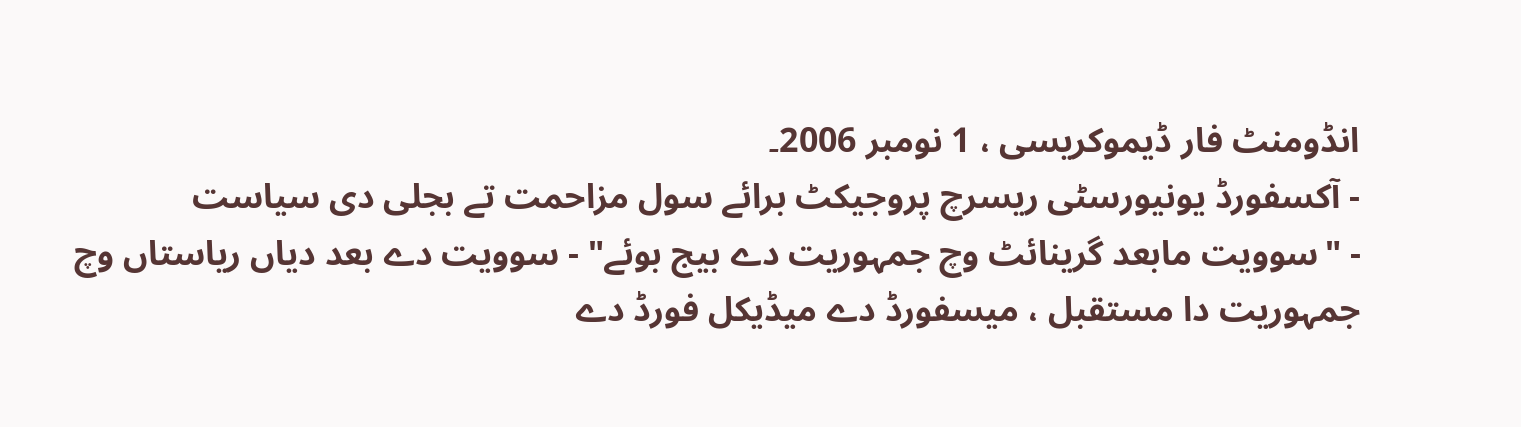انڈومنٹ فار ڈیموکریسی ، 1 نومبر 2006۔
- آکسفورڈ یونیورسٹی ریسرچ پروجیکٹ برائے سول مزاحمت تے بجلی دی سیاست
- "سوویت مابعد گرینائٹ وچ جمہوریت دے بیج بوئے" - سوویت دے بعد دیاں ریاستاں وچ جمہوریت دا مستقبل ، میسفورڈ دے میڈیکل فورڈ دے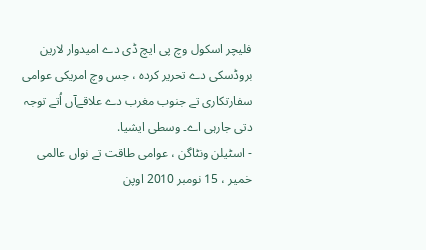فلیچر اسکول وچ پی ایچ ڈی دے امیدوار لارین بروڈسکی دے تحریر کردہ ، جس وچ امریکی عوامی سفارتکاری تے جنوب مغرب دے علاقےآں اُتے توجہ دتی جارہی اے۔ وسطی ایشیا.
- اسٹیلن ونٹاگن ، عوامی طاقت تے نواں عالمی خمیر ، 15 نومبر 2010 اوپن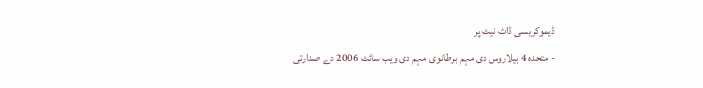ڈیموکریسی ڈاٹ نیٹ پر
- متحدہ 4 بیلاروس دی مہم برطانوی مہم دی ویب سائٹ 2006 دے صدارتی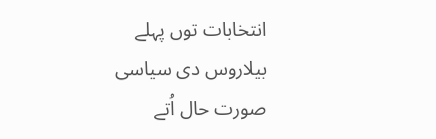انتخابات توں پہلے بیلاروس دی سیاسی صورت حال اُتے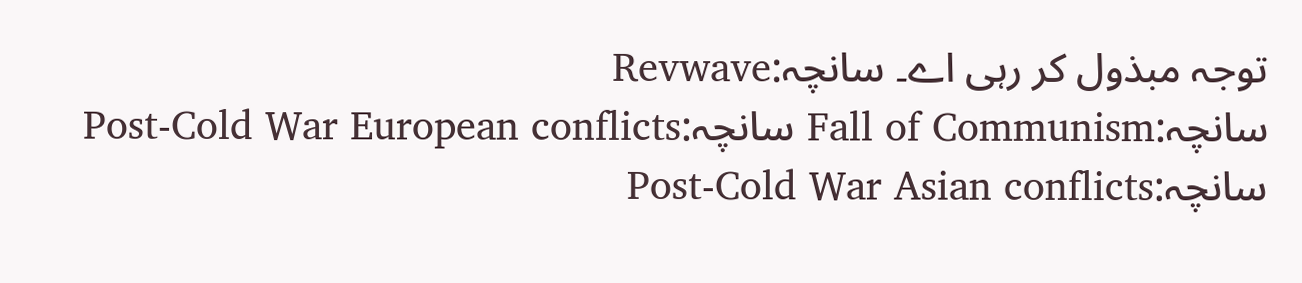توجہ مبذول کر رہی اے۔ سانچہ:Revwave
سانچہ:Fall of Communism سانچہ:Post-Cold War European conflicts سانچہ:Post-Cold War Asian conflicts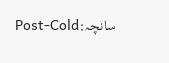سانچہ:Post-Cold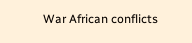War African conflicts